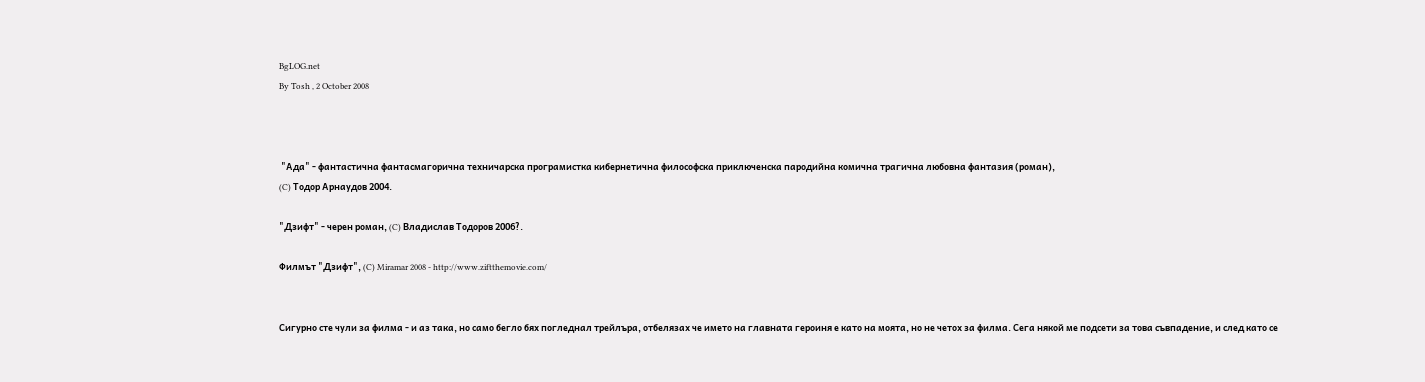BgLOG.net
By Tosh , 2 October 2008



 "Ада" - фантастична фантасмагорична техничарска програмистка кибернетична философска приключенска пародийна комична трагична любовна фантазия (роман),
(C) Тодор Арнаудов 2004.

"Дзифт" - черен роман, (C) Владислав Тодоров 2006?.

Филмът "Дзифт", (C) Miramar 2008 - http://www.ziftthemovie.com/


Сигурно сте чули за филма - и аз така, но само бегло бях погледнал трейлъра, отбелязах че името на главната героиня е като на моята, но не четох за филма. Сега някой ме подсети за това съвпадение, и след като се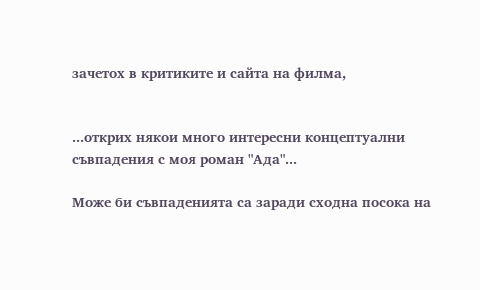зачетох в критиките и сайта на филма,


...открих някои много интересни концептуални съвпадения с моя роман "Ада"...

Може би съвпаденията са заради сходна посока на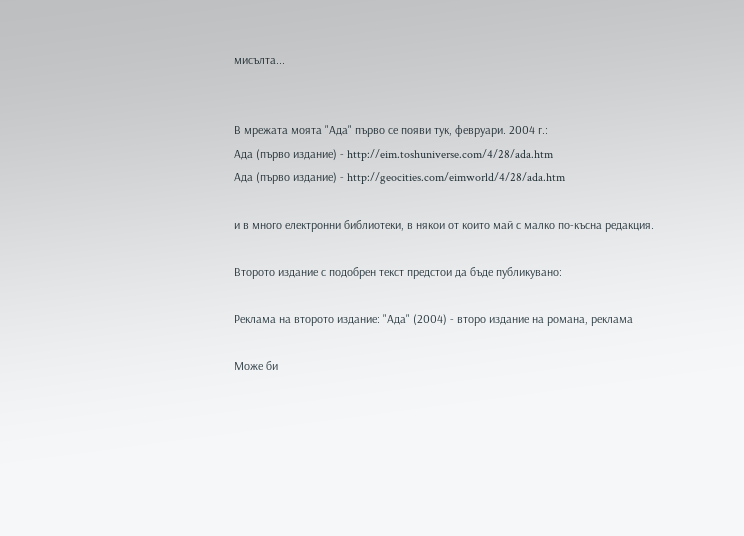мисълта...


В мрежата моята "Ада" първо се появи тук, февруари. 2004 г.:
Ада (първо издание) - http://eim.toshuniverse.com/4/28/ada.htm
Ада (първо издание) - http://geocities.com/eimworld/4/28/ada.htm

и в много електронни библиотеки, в някои от които май с малко по-късна редакция.

Второто издание с подобрен текст предстои да бъде публикувано:

Реклама на второто издание: "Ада" (2004) - второ издание на романа, реклама

Може би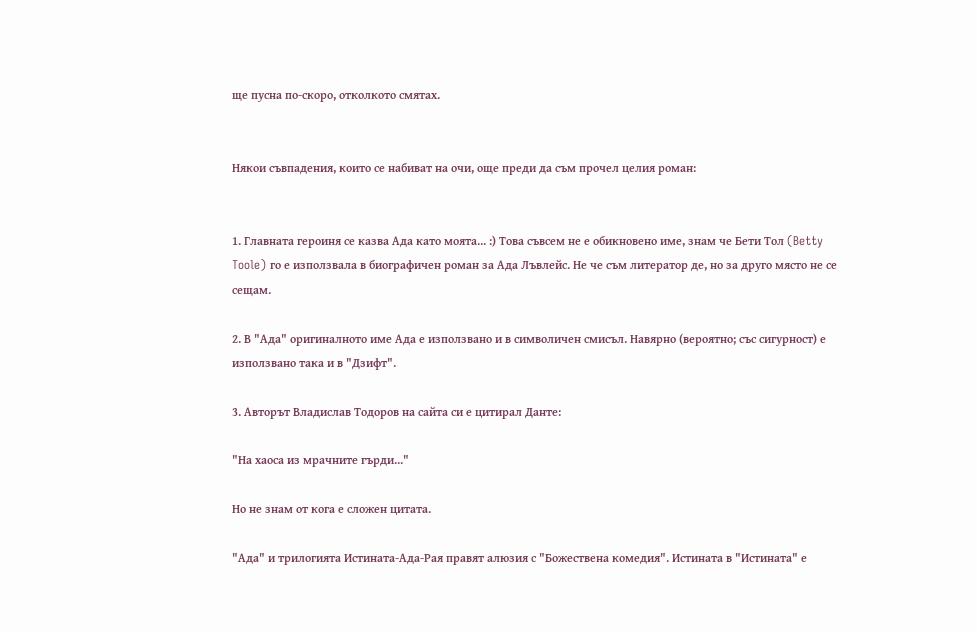ще пусна по-скоро, отколкото смятах.


Някои съвпадения, които се набиват на очи, още преди да съм прочел целия роман:


1. Главната героиня се казва Ада като моята... :) Това съвсем не е обикновено име, знам че Бети Тол (Betty Toole) го е използвала в биографичен роман за Ада Лъвлейс. Не че съм литератор де, но за друго място не се сещам.

2. В "Ада" оригиналното име Ада е използвано и в символичен смисъл. Навярно (вероятно; със сигурност) е използвано така и в "Дзифт".

3. Авторът Владислав Тодоров на сайта си е цитирал Данте:

"На хаоса из мрачните гърди..."

Но не знам от кога е сложен цитата.

"Ада" и трилогията Истината-Ада-Рая правят алюзия с "Божествена комедия". Истината в "Истината" е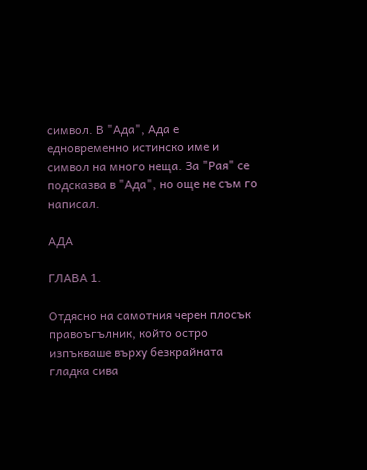символ. В "Ада", Ада е едновременно истинско име и символ на много неща. За "Рая" се подсказва в "Ада", но още не съм го написал.

АДА

ГЛАВА 1.

Отдясно на самотния черен плосък правоъгълник, който остро изпъкваше върху безкрайната гладка сива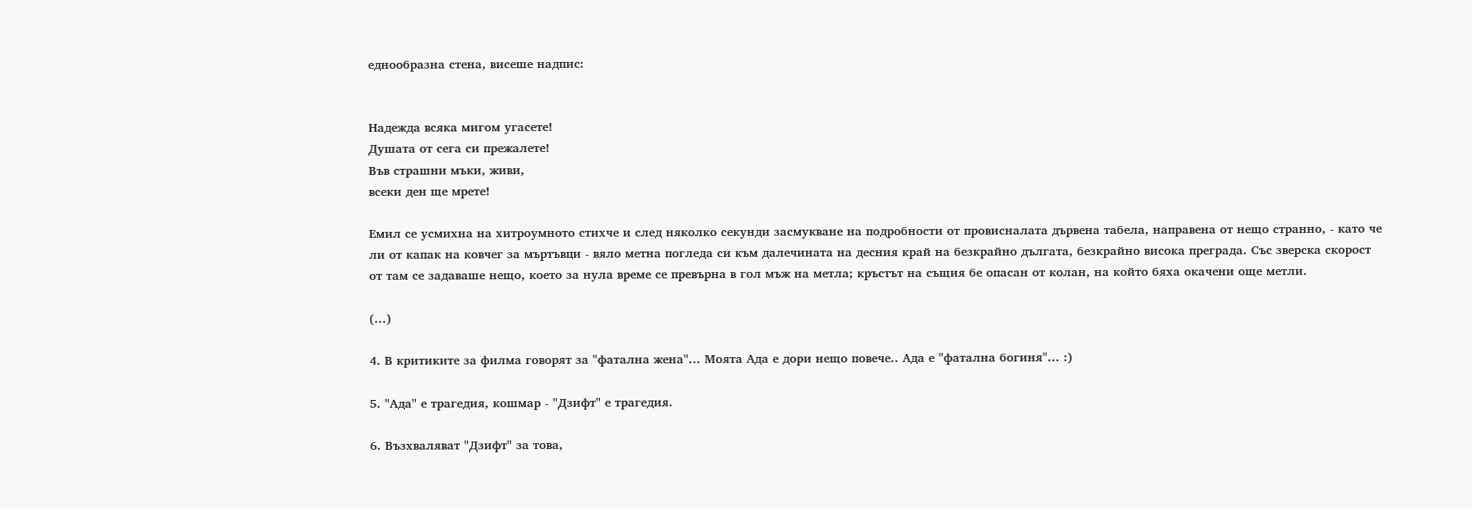еднообразна стена, висеше надпис:


Надежда всяка мигом угасете!
Душата от сега си прежалете!
Във страшни мъки, живи,
всеки ден ще мрете!

Емил се усмихна на хитроумното стихче и след няколко секунди засмукване на подробности от провисналата дървена табела, направена от нещо странно, - като че ли от капак на ковчег за мъртъвци - вяло метна погледа си към далечината на десния край на безкрайно дългата, безкрайно висока преграда. Със зверска скорост от там се задаваше нещо, което за нула време се превърна в гол мъж на метла; кръстът на същия бе опасан от колан, на който бяха окачени още метли.

(...)

4. В критиките за филма говорят за "фатална жена"... Моята Ада е дори нещо повече.. Ада е "фатална богиня"... :)

5. "Ада" е трагедия, кошмар - "Дзифт" е трагедия.

6. Възхваляват "Дзифт" за това,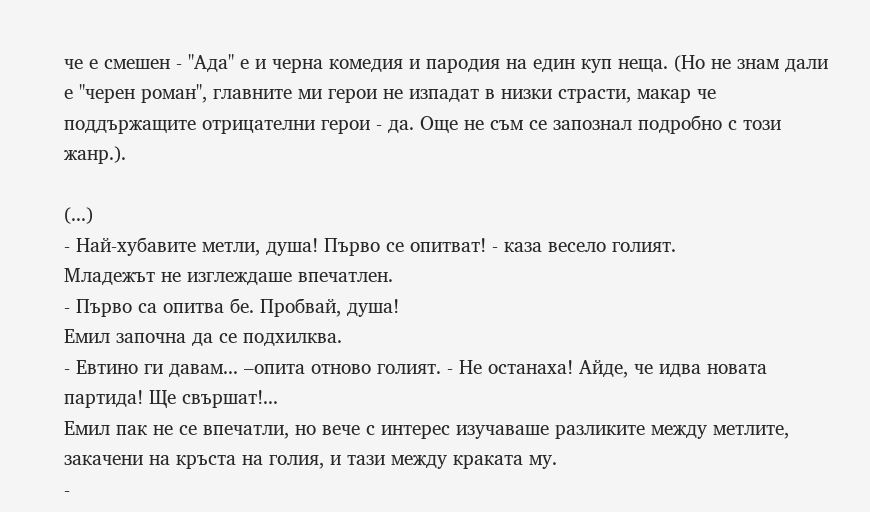че е смешен - "Ада" е и черна комедия и пародия на един куп неща. (Но не знам дали е "черен роман", главните ми герои не изпадат в низки страсти, макар че поддържащите отрицателни герои - да. Още не съм се запознал подробно с този жанр.).

(...)
- Най-хубавите метли, душа! Първо се опитват! - каза весело голият.
Младежът не изглеждаше впечатлен.
- Първо са опитва бе. Пробвай, душа!
Емил започна да се подхилква.
- Евтино ги давам... –опита отново голият. - Не останаха! Айде, че идва новата партида! Ще свършат!...
Емил пак не се впечатли, но вече с интерес изучаваше разликите между метлите, закачени на кръста на голия, и тази между краката му.
-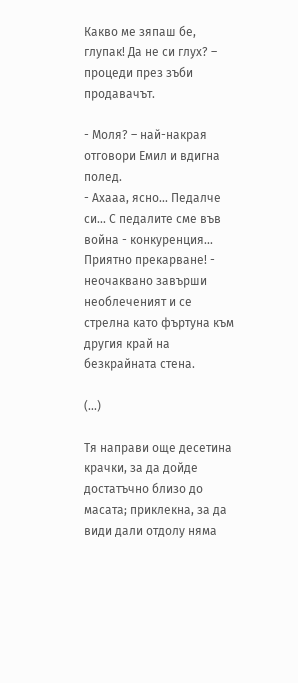Какво ме зяпаш бе, глупак! Да не си глух? – процеди през зъби продавачът.

- Моля? – най-накрая отговори Емил и вдигна полед.
- Ахааа, ясно... Педалче си... С педалите сме във война - конкуренция... Приятно прекарване! - неочаквано завърши необлеченият и се стрелна като фъртуна към другия край на безкрайната стена.

(...)

Тя направи още десетина крачки, за да дойде достатъчно близо до масата; приклекна, за да види дали отдолу няма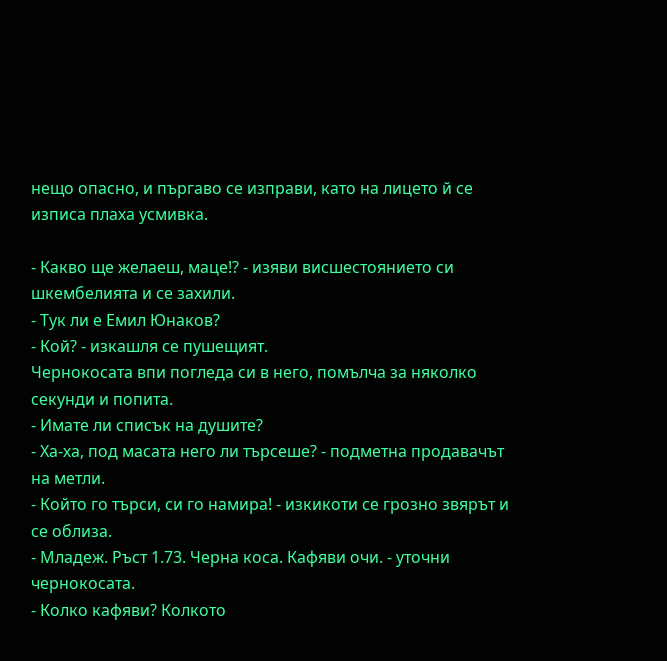нещо опасно, и пъргаво се изправи, като на лицето й се изписа плаха усмивка.

- Какво ще желаеш, маце!? - изяви висшестоянието си шкембелията и се захили.
- Тук ли е Емил Юнаков?
- Кой? - изкашля се пушещият.
Чернокосата впи погледа си в него, помълча за няколко секунди и попита.
- Имате ли списък на душите?
- Ха-ха, под масата него ли търсеше? - подметна продавачът на метли.
- Който го търси, си го намира! - изкикоти се грозно звярът и се облиза.
- Младеж. Ръст 1.73. Черна коса. Кафяви очи. - уточни чернокосата.
- Колко кафяви? Колкото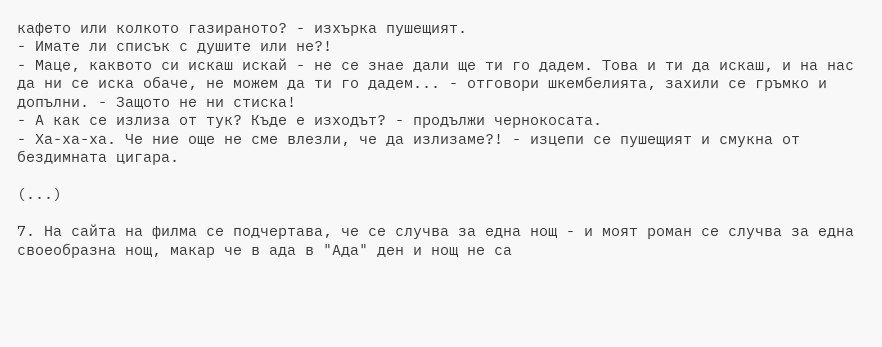кафето или колкото газираното? - изхърка пушещият.
- Имате ли списък с душите или не?!
- Маце, каквото си искаш искай - не се знае дали ще ти го дадем. Това и ти да искаш, и на нас да ни се иска обаче, не можем да ти го дадем... - отговори шкембелията, захили се гръмко и допълни. - Защото не ни стиска!
- А как се излиза от тук? Къде е изходът? - продължи чернокосата.
- Ха-ха-ха. Че ние още не сме влезли, че да излизаме?! - изцепи се пушещият и смукна от бездимната цигара.

(...)

7. На сайта на филма се подчертава, че се случва за една нощ - и моят роман се случва за една своеобразна нощ, макар че в ада в "Ада" ден и нощ не са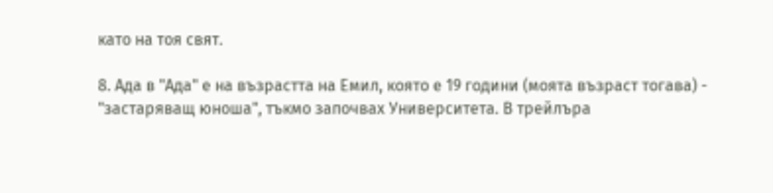като на тоя свят.

8. Ада в "Ада" е на възрастта на Емил, която е 19 години (моята възраст тогава) - "застаряващ юноша", тъкмо започвах Университета. В трейлъра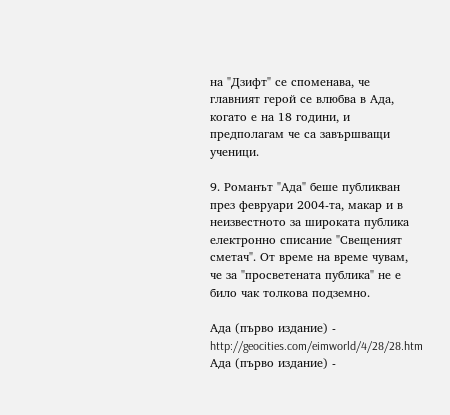на "Дзифт" се споменава, че главният герой се влюбва в Ада, когато е на 18 години, и предполагам че са завършващи ученици.

9. Романът "Ада" беше публикван през февруари 2004-та, макар и в неизвестното за широката публика електронно списание "Свещеният сметач". От време на време чувам, че за "просветената публика" не е било чак толкова подземно.

Ада (първо издание) - http://geocities.com/eimworld/4/28/28.htm
Ада (първо издание) -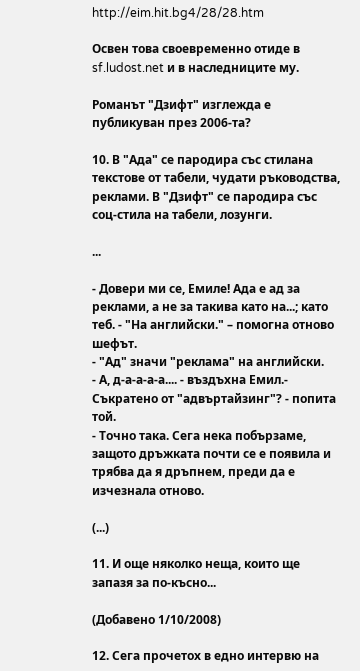http://eim.hit.bg4/28/28.htm

Освен това своевременно отиде в sf.ludost.net и в наследниците му.

Романът "Дзифт" изглежда е публикуван през 2006-та?

10. В "Ада" се пародира със стилана текстове от табели, чудати ръководства, реклами. В "Дзифт" се пародира със соц-стила на табели, лозунги.

...

- Довери ми се, Емиле! Ада е ад за реклами, а не за такива като на...; като теб. - "На английски." – помогна отново шефът.
- "Ад" значи "реклама" на английски.
- А, д-а-а-а-а.... - въздъхна Емил.- Съкратено от "адвъртайзинг"? - попита той.
- Точно така. Сега нека побързаме, защото дръжката почти се е появила и трябва да я дръпнем, преди да е изчезнала отново.

(...)

11. И още няколко неща, които ще запазя за по-късно...

(Добавено 1/10/2008)

12. Сега прочетох в едно интервю на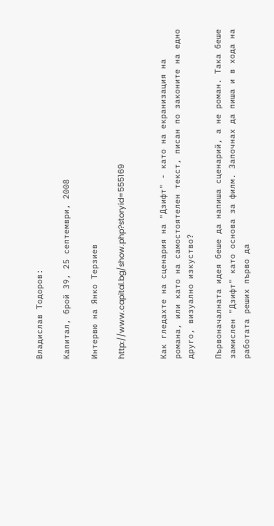Владислав Тодоров:

Капитал, брой 39, 25 септември, 2008

Интервю на Янко Терзиев

http://www.capital.bg/show.php?storyid=555169


Как гледахте на сценария на "Дзифт" - като на екранизация на романа, или като на самостоятелен текст, писан по законите на едно друго, визуално изкуство?

Първоначалната идея беше да напиша сценарий, а не роман. Така беше замислен "Дзифт" като основа за филм. Започнах да пиша и в хода на работата реших първо да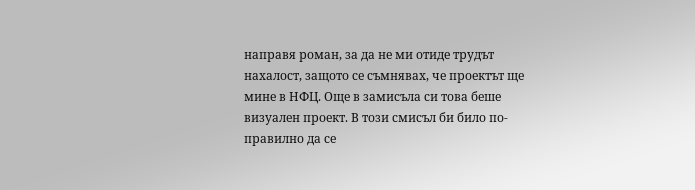направя роман, за да не ми отиде трудът нахалост, защото се съмнявах, че проектът ще мине в НФЦ. Още в замисъла си това беше визуален проект. В този смисъл би било по-правилно да се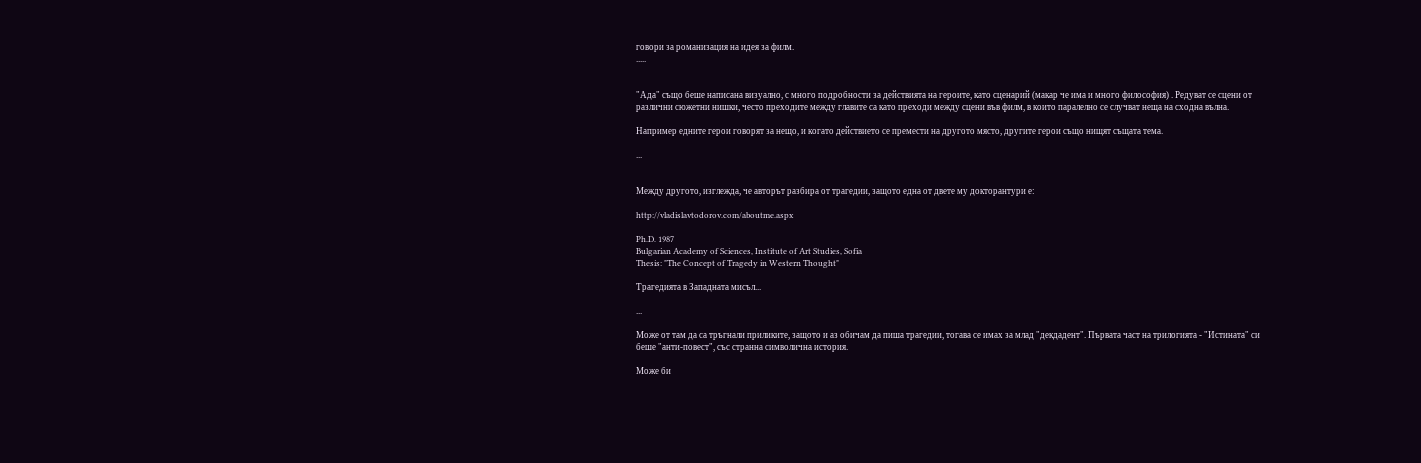говори за романизация на идея за филм.
.....


"Ада" също беше написана визуално, с много подробности за действията на героите, като сценарий (макар че има и много философия) . Редуват се сцени от различни сюжетни нишки, често преходите между главите са като преходи между сцени във филм, в които паралелно се случват неща на сходна вълна.

Например едните герои говорят за нещо, и когато действието се премести на другото място, другите герои също нищят същата тема.

...


Между другото, изглежда, че авторът разбира от трагедии, защото една от двете му докторантури е:

http://vladislavtodorov.com/aboutme.aspx

Ph.D. 1987
Bulgarian Academy of Sciences, Institute of Art Studies, Sofia
Thesis: "The Concept of Tragedy in Western Thought"

Трагедията в Западната мисъл...

...

Може от там да са тръгнали приликите, защото и аз обичам да пиша трагедии, тогава се имах за млад "декдадент". Първата част на трилогията - "Истината" си беше "анти-повест", със странна символична история.

Може би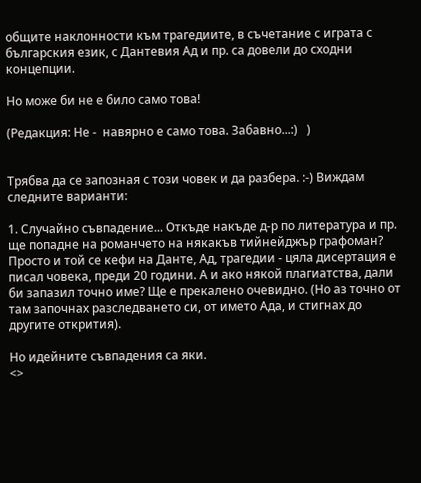общите наклонности към трагедиите, в съчетание с играта с българския език, с Дантевия Ад и пр. са довели до сходни концепции.

Но може би не е било само това!

(Редакция: Не -  навярно е само това. Забавно...:)   )


Трябва да се запозная с този човек и да разбера. :-) Виждам следните варианти:

1. Случайно съвпадение... Откъде накъде д-р по литература и пр. ще попадне на романчето на някакъв тийнейджър графоман? Просто и той се кефи на Данте, Ад, трагедии - цяла дисертация е писал човека, преди 20 години. А и ако някой плагиатства, дали би запазил точно име? Ще е прекалено очевидно. (Но аз точно от там започнах разследването си, от името Ада, и стигнах до другите открития).

Но идейните съвпадения са яки.
<>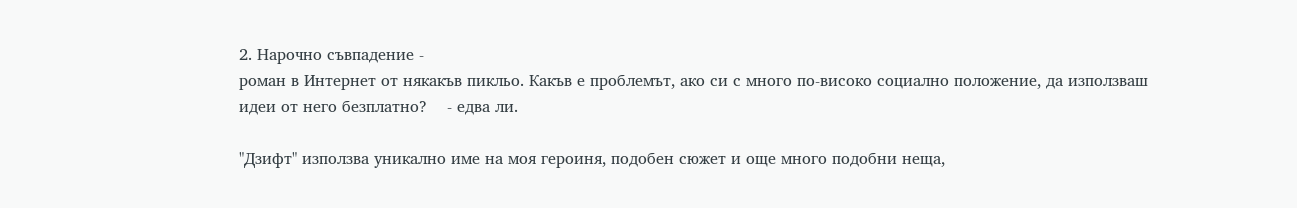2. Нарочно съвпадение -
роман в Интернет от някакъв пикльо. Какъв е проблемът, ако си с много по-високо социално положение, да използваш идеи от него безплатно?    - едва ли.

"Дзифт" използва уникално име на моя героиня, подобен сюжет и още много подобни неща,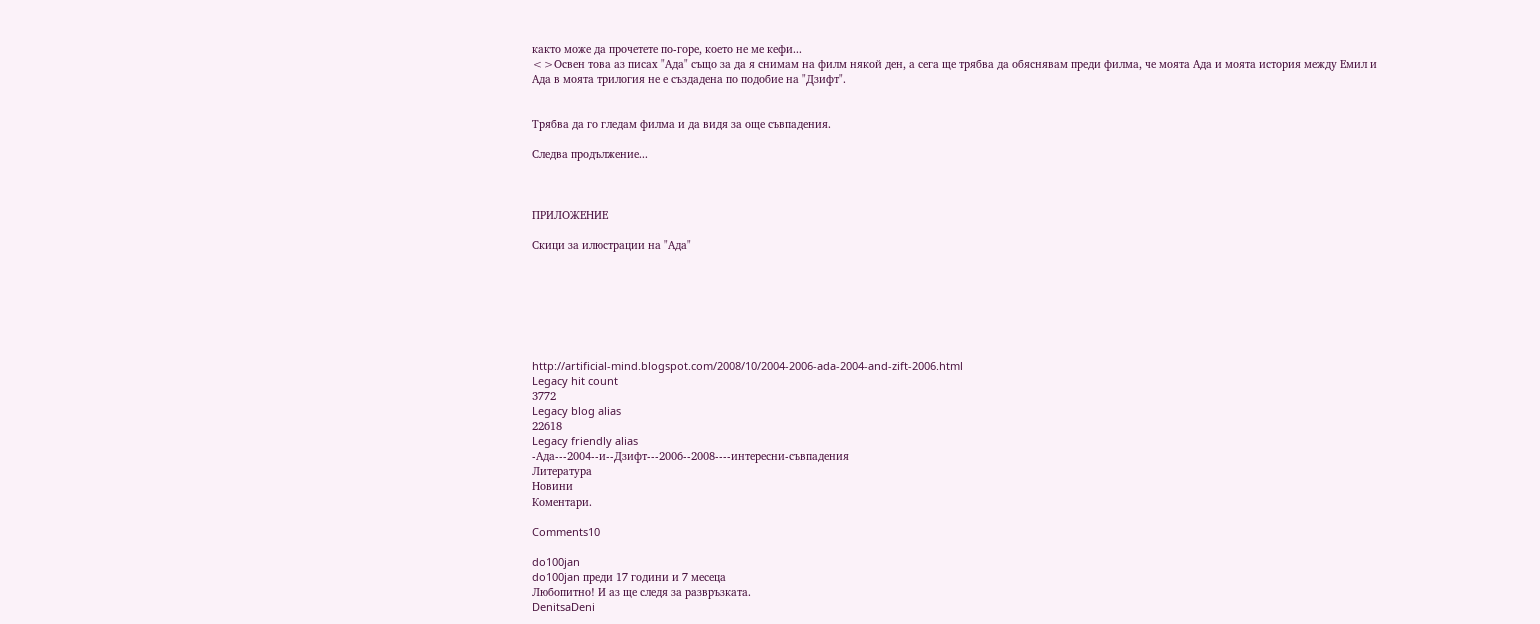както може да прочетете по-горе, което не ме кефи...
<>Освен това аз писах "Ада" също за да я снимам на филм някой ден, а сега ще трябва да обяснявам преди филма, че моята Ада и моята история между Емил и Ада в моята трилогия не е създадена по подобие на "Дзифт".


Трябва да го гледам филма и да видя за още съвпадения.

Следва продължение...



ПРИЛОЖЕНИЕ

Скици за илюстрации на "Ада"







http://artificial-mind.blogspot.com/2008/10/2004-2006-ada-2004-and-zift-2006.html
Legacy hit count
3772
Legacy blog alias
22618
Legacy friendly alias
-Ада---2004--и--Дзифт---2006--2008----интересни-съвпадения
Литература
Новини
Коментари.

Comments10

do100jan
do100jan преди 17 години и 7 месеца
Любопитно! И аз ще следя за развръзката.
DenitsaDeni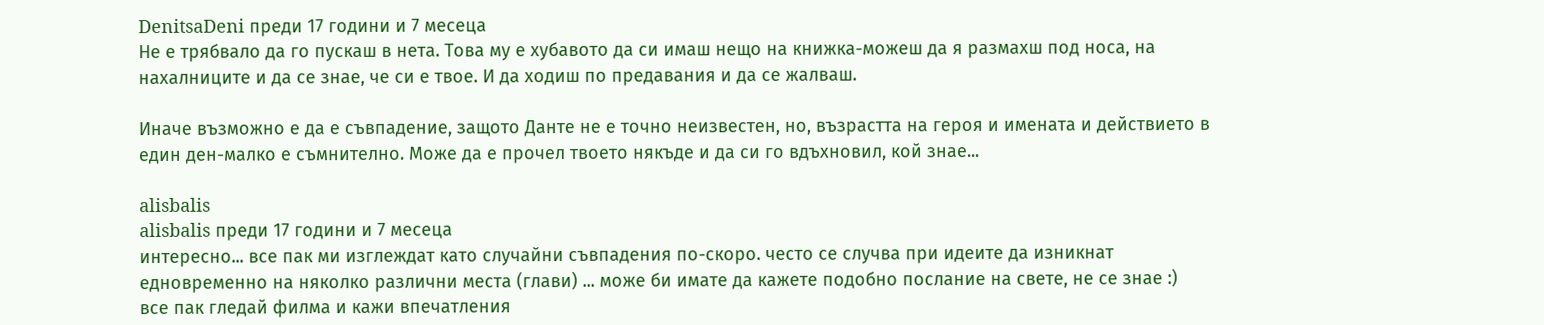DenitsaDeni преди 17 години и 7 месеца
Не е трябвало да го пускаш в нета. Това му е хубавото да си имаш нещо на книжка-можеш да я размахш под носа, на нахалниците и да се знае, че си е твое. И да ходиш по предавания и да се жалваш.

Иначе възможно е да е съвпадение, защото Данте не е точно неизвестен, но, възрастта на героя и имената и действието в един ден-малко е съмнително. Може да е прочел твоето някъде и да си го вдъхновил, кой знае...

alisbalis
alisbalis преди 17 години и 7 месеца
интересно... все пак ми изглеждат като случайни съвпадения по-скоро. често се случва при идеите да изникнат едновременно на няколко различни места (глави) ... може би имате да кажете подобно послание на свете, не се знае :)
все пак гледай филма и кажи впечатления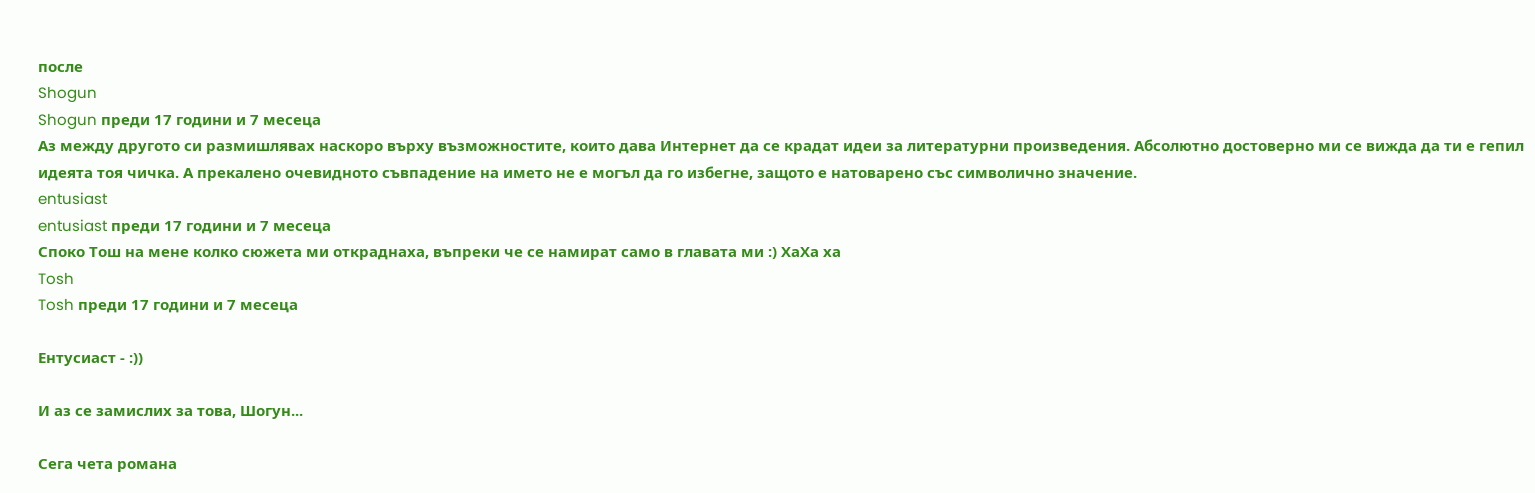после
Shogun
Shogun преди 17 години и 7 месеца
Аз между другото си размишлявах наскоро върху възможностите, които дава Интернет да се крадат идеи за литературни произведения. Абсолютно достоверно ми се вижда да ти е гепил идеята тоя чичка. А прекалено очевидното съвпадение на името не е могъл да го избегне, защото е натоварено със символично значение.
entusiast
entusiast преди 17 години и 7 месеца
Споко Тош на мене колко сюжета ми откраднаха, въпреки че се намират само в главата ми :) ХаХа ха
Tosh
Tosh преди 17 години и 7 месеца

Ентусиаст - :))

И аз се замислих за това, Шогун...

Сега чета романа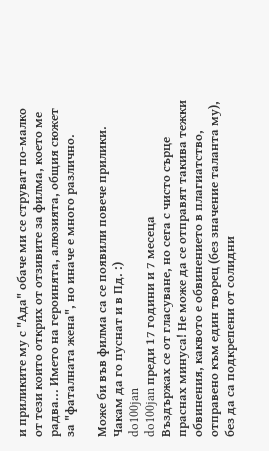и приликите му с "Ада" обаче ми се струват по-малко от тези които открих от отзивите за филма, което ме радва... Името на героинята, алюзията, общия сюжет за "фаталната жена", но иначе е много различно.

Може би във филма са се появили повече прилики. Чакам да го пуснат и в Пд. :)
do100jan
do100jan преди 17 години и 7 месеца
Въздържах се от гласуване, но сега с чисто сърце праснах минуса! Не може да се отправят такива тежки обвинения, каквото е обвинението в плагиатство, отправено към един творец (без значение таланта му), без да са подкрепени от солидни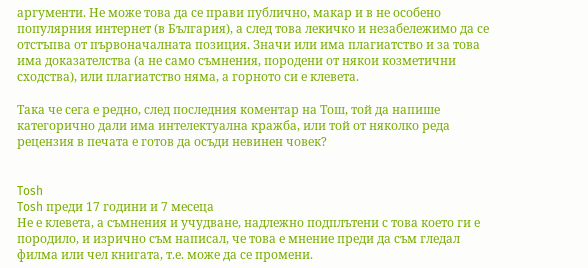аргументи. Не може това да се прави публично, макар и в не особено популярния интернет (в България), а след това лекичко и незабележимо да се отстъпва от първоначалната позиция. Значи или има плагиатство и за това има доказателства (а не само съмнения, породени от някои козметични сходства), или плагиатство няма, а горното си е клевета.

Така че сега е редно, след последния коментар на Тош, той да напише категорично дали има интелектуална кражба, или той от няколко реда рецензия в печата е готов да осъди невинен човек?


Tosh
Tosh преди 17 години и 7 месеца
Не е клевета, а съмнения и учудване, надлежно подплътени с това което ги е породило, и изрично съм написал, че това е мнение преди да съм гледал филма или чел книгата, т.е. може да се промени.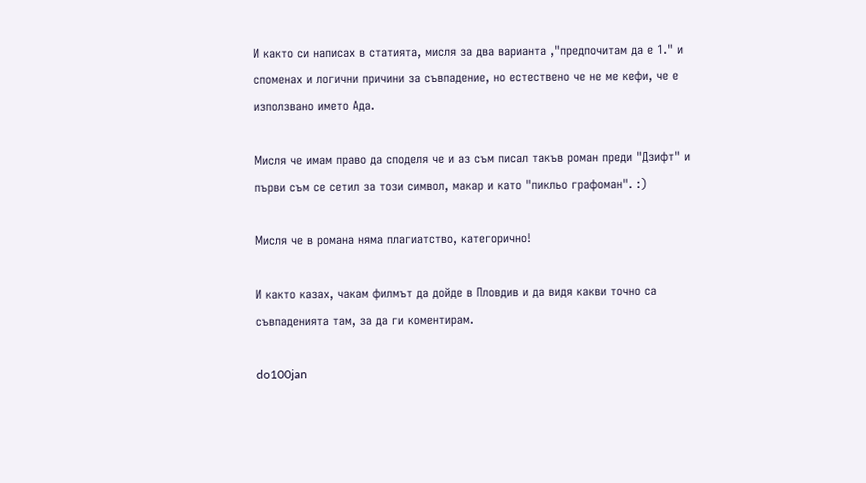И както си написах в статията, мисля за два варианта ,"предпочитам да е 1." и споменах и логични причини за съвпадение, но естествено че не ме кефи, че е използвано името Ада.

Мисля че имам право да споделя че и аз съм писал такъв роман преди "Дзифт" и първи съм се сетил за този символ, макар и като "пикльо графоман". :)

Мисля че в романа няма плагиатство, категорично!

И както казах, чакам филмът да дойде в Пловдив и да видя какви точно са съвпаденията там, за да ги коментирам.

do100jan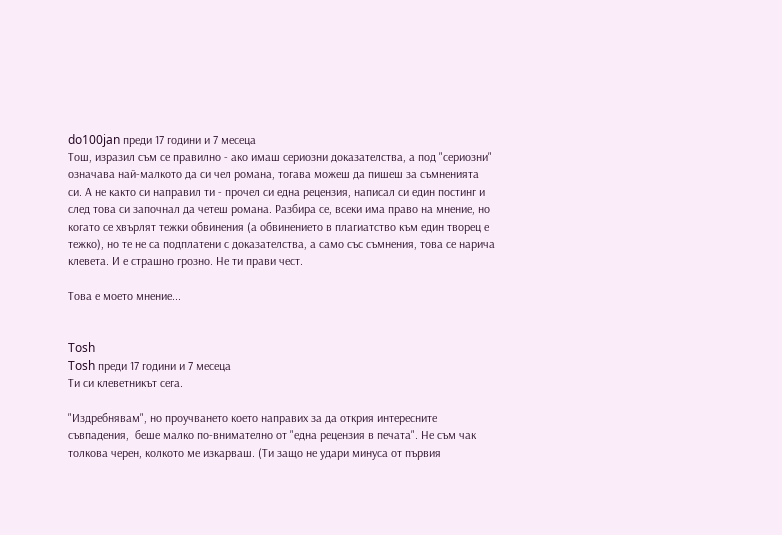do100jan преди 17 години и 7 месеца
Тош, изразил съм се правилно - ако имаш сериозни доказателства, а под "сериозни" означава най-малкото да си чел романа, тогава можеш да пишеш за съмненията си. А не както си направил ти - прочел си една рецензия, написал си един постинг и след това си започнал да четеш романа. Разбира се, всеки има право на мнение, но когато се хвърлят тежки обвинения (а обвинението в плагиатство към един творец е тежко), но те не са подплатени с доказателства, а само със съмнения, това се нарича клевета. И е страшно грозно. Не ти прави чест.

Това е моето мнение...


Tosh
Tosh преди 17 години и 7 месеца
Ти си клеветникът сега.

"Издребнявам", но проучването което направих за да открия интересните съвпадения,  беше малко по-внимателно от "една рецензия в печата". Не съм чак толкова черен, колкото ме изкарваш. (Ти защо не удари минуса от първия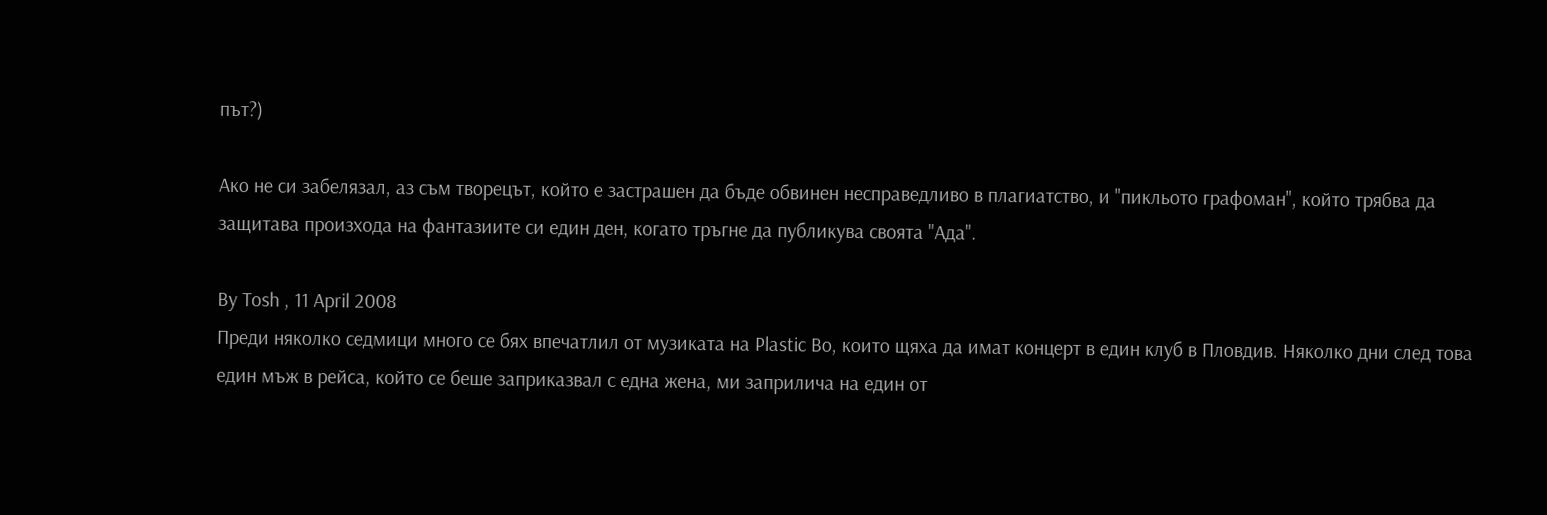път?)

Ако не си забелязал, аз съм творецът, който е застрашен да бъде обвинен несправедливо в плагиатство, и "пикльото графоман", който трябва да  защитава произхода на фантазиите си един ден, когато тръгне да публикува своята "Ада".

By Tosh , 11 April 2008
Преди няколко седмици много се бях впечатлил от музиката на Plastic Bo, които щяха да имат концерт в един клуб в Пловдив. Няколко дни след това един мъж в рейса, който се беше заприказвал с една жена, ми заприлича на един от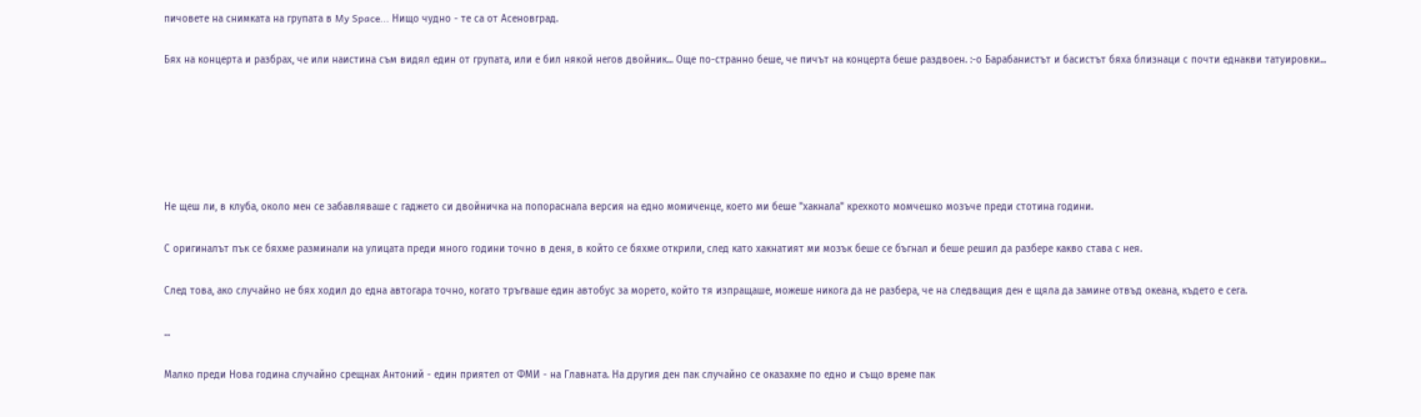пичовете на снимката на групата в My Space... Нищо чудно - те са от Асеновград.

Бях на концерта и разбрах, че или наистина съм видял един от групата, или е бил някой негов двойник... Още по-странно беше, че пичът на концерта беше раздвоен. :-о Барабанистът и басистът бяха близнаци с почти еднакви татуировки...






Не щеш ли, в клуба, около мен се забавляваше с гаджето си двойничка на попораснала версия на едно момиченце, което ми беше "хакнала" крехкото момчешко мозъче преди стотина години.

С оригиналът пък се бяхме разминали на улицата преди много години точно в деня, в който се бяхме открили, след като хакнатият ми мозък беше се бъгнал и беше решил да разбере какво става с нея.

След това, ако случайно не бях ходил до една автогара точно, когато тръгваше един автобус за морето, който тя изпращаше, можеше никога да не разбера, че на следващия ден е щяла да замине отвъд океана, където е сега.

...

Малко преди Нова година случайно срещнах Антоний - един приятел от ФМИ - на Главната. На другия ден пак случайно се оказахме по едно и също време пак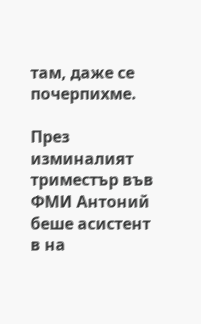там, даже се почерпихме.

През изминалият триместър във ФМИ Антоний беше асистент в на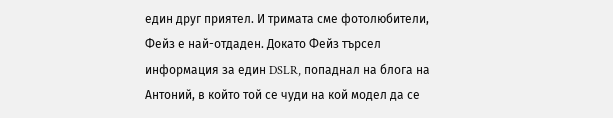един друг приятел. И тримата сме фотолюбители, Фейз е най-отдаден. Докато Фейз търсел информация за един DSLR, попаднал на блога на Антоний, в който той се чуди на кой модел да се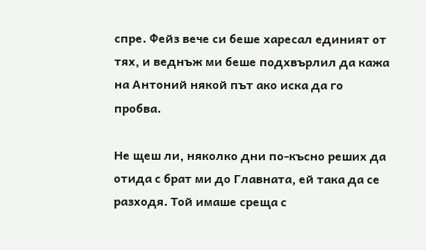спре. Фейз вече си беше харесал единият от тях, и веднъж ми беше подхвърлил да кажа на Антоний някой път ако иска да го пробва.

Не щеш ли, няколко дни по-късно реших да отида с брат ми до Главната, ей така да се разходя. Той имаше среща с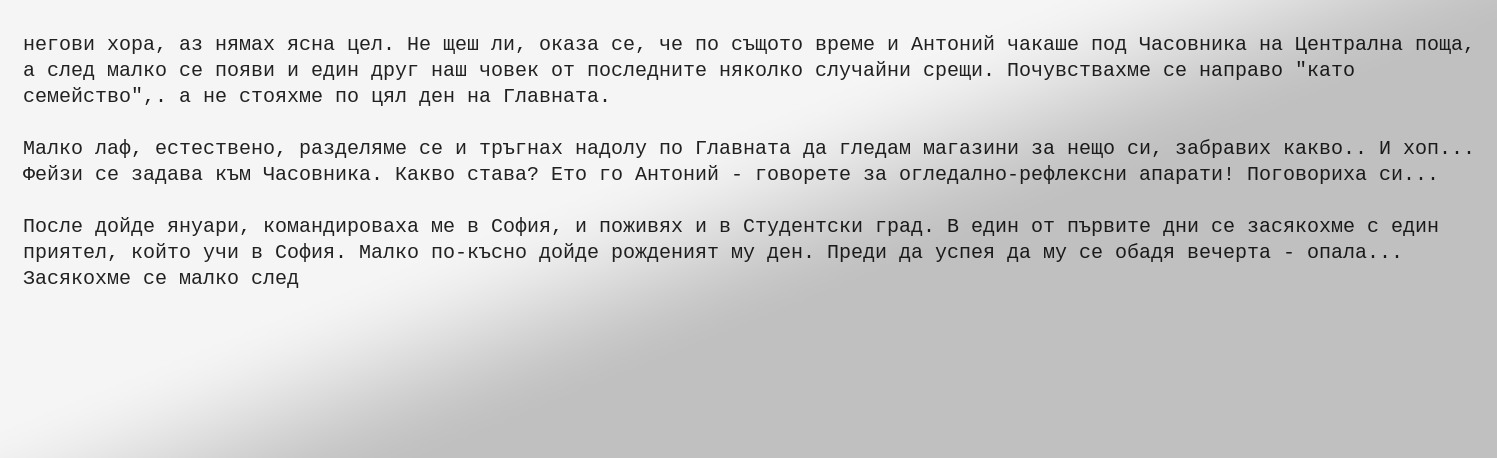негови хора, аз нямах ясна цел. Не щеш ли, оказа се, че по същото време и Антоний чакаше под Часовника на Централна поща, а след малко се появи и един друг наш човек от последните няколко случайни срещи. Почувствахме се направо "като семейство",. а не стояхме по цял ден на Главната.

Малко лаф, естествено, разделяме се и тръгнах надолу по Главната да гледам магазини за нещо си, забравих какво.. И хоп... Фейзи се задава към Часовника. Какво става? Ето го Антоний - говорете за огледално-рефлексни апарати! Поговориха си...

После дойде януари, командироваха ме в София, и поживях и в Студентски град. В един от първите дни се засякохме с един приятел, който учи в София. Малко по-късно дойде рожденият му ден. Преди да успея да му се обадя вечерта - опала... Засякохме се малко след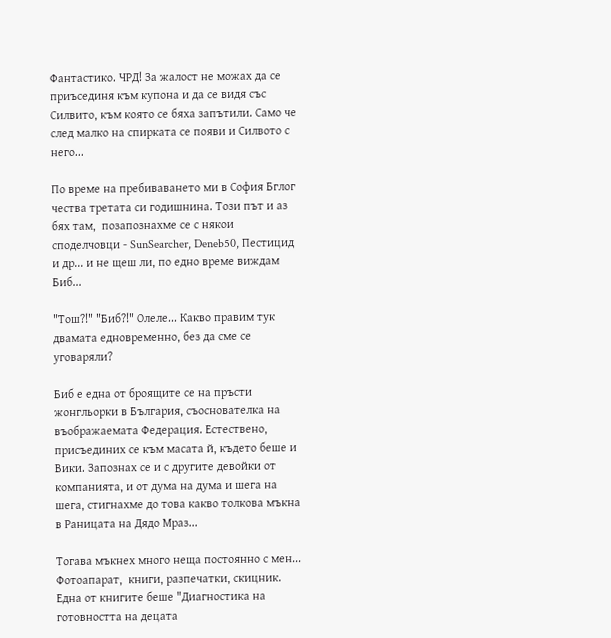Фантастико. ЧРД! За жалост не можах да се приъсединя към купона и да се видя със Силвито, към която се бяха запътили. Само че след малко на спирката се появи и Силвото с него...

По време на пребиваването ми в София Бглог чества третата си годишнина. Този път и аз бях там,  позапознахме се с някои споделчовци - SunSearcher, Deneb50, Пестицид и др... и не щеш ли, по едно време виждам Биб...

"Тош?!" "Биб?!" Олеле... Какво правим тук двамата едновременно, без да сме се уговаряли?

Биб е една от броящите се на пръсти жонгльорки в България, съоснователка на въображаемата Федерация. Естествено, присъединих се към масата й, където беше и Вики. Запознах се и с другите девойки от компанията, и от дума на дума и шега на шега, стигнахме до това какво толкова мъкна в Раницата на Дядо Мраз...

Тогава мъкнех много неща постоянно с мен... Фотоапарат,  книги, разпечатки, скицник. Една от книгите беше "Диагностика на готовността на децата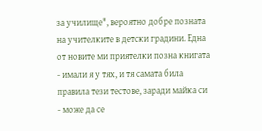за училище", вероятно добре позната на учителките в детски градини. Една от новите ми приятелки позна книгата - имали я у тях, и тя самата била правила тези тестове, заради майка си - може да се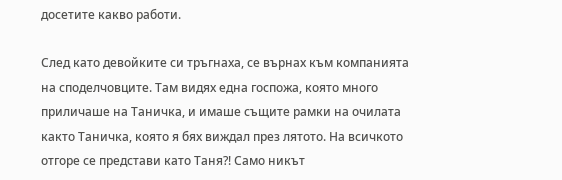досетите какво работи.

След като девойките си тръгнаха, се върнах към компанията на споделчовците. Там видях една госпожа, която много приличаше на Таничка, и имаше същите рамки на очилата както Таничка, която я бях виждал през лятото. На всичкото отгоре се представи като Таня?! Само никът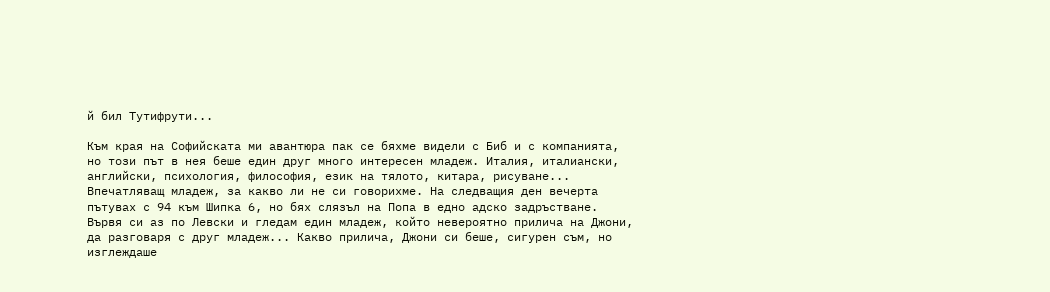й бил Тутифрути...

Към края на Софийската ми авантюра пак се бяхме видели с Биб и с компанията, но този път в нея беше един друг много интересен младеж. Италия, италиански, английски, психология, философия, език на тялото, китара, рисуване... Впечатляващ младеж, за какво ли не си говорихме. На следващия ден вечерта пътувах с 94 към Шипка 6, но бях слязъл на Попа в едно адско задръстване. Вървя си аз по Левски и гледам един младеж, който невероятно прилича на Джони, да разговаря с друг младеж... Какво прилича, Джони си беше, сигурен съм, но изглеждаше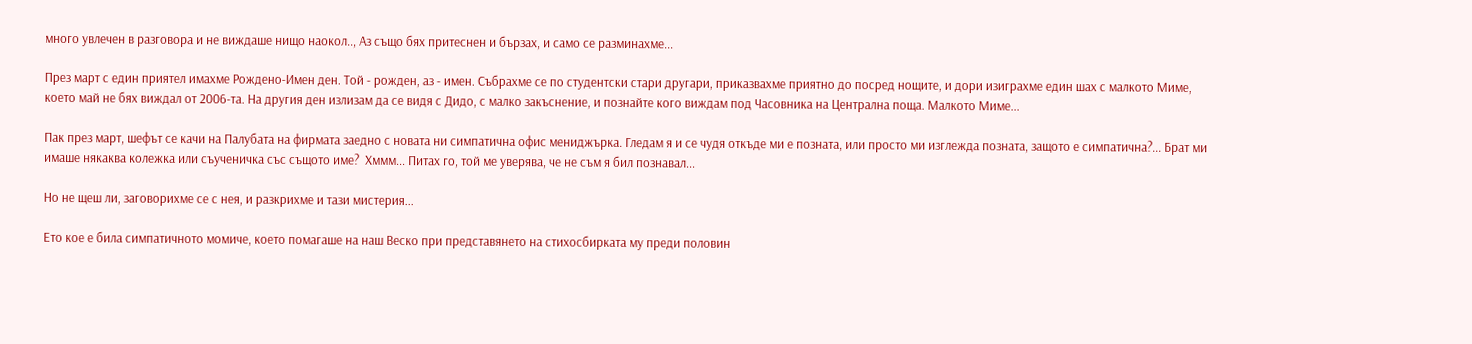много увлечен в разговора и не виждаше нищо наокол.., Аз също бях притеснен и бързах, и само се разминахме...

През март с един приятел имахме Рождено-Имен ден. Той - рожден, аз - имен. Събрахме се по студентски стари другари, приказвахме приятно до посред нощите, и дори изиграхме един шах с малкото Миме, което май не бях виждал от 2006-та. На другия ден излизам да се видя с Дидо, с малко закъснение, и познайте кого виждам под Часовника на Централна поща. Малкото Миме...

Пак през март, шефът се качи на Палубата на фирмата заедно с новата ни симпатична офис мениджърка. Гледам я и се чудя откъде ми е позната, или просто ми изглежда позната, защото е симпатична?... Брат ми имаше някаква колежка или съученичка със същото име?  Хммм... Питах го, той ме уверява, че не съм я бил познавал...

Но не щеш ли, заговорихме се с нея, и разкрихме и тази мистерия...

Ето кое е била симпатичното момиче, което помагаше на наш Веско при представянето на стихосбирката му преди половин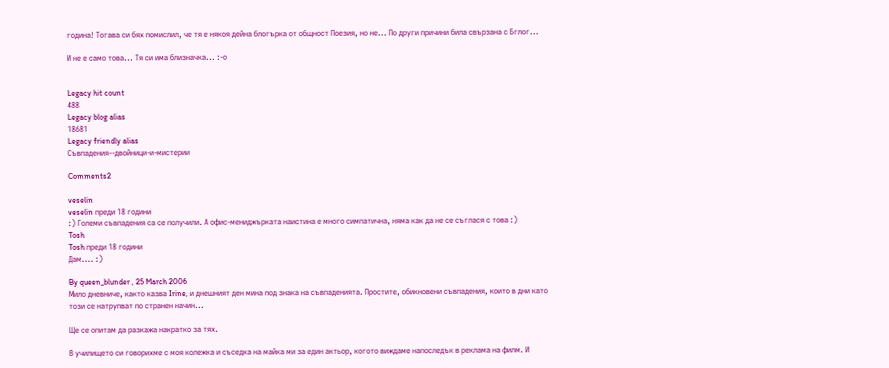година! Тогава си бях помислил, че тя е някоя дейна блогърка от общност Поезия, но не... По други причини била свързана с Бглог...

И не е само това... Тя си има близначка... :-о


Legacy hit count
488
Legacy blog alias
18681
Legacy friendly alias
Съвпадения--двойници-и-мистерии

Comments2

veselin
veselin преди 18 години
:) Големи съвпадения са се получили. А офис-мениджърката наистина е много симпатична, няма как да не се съглася с това :)
Tosh
Tosh преди 18 години
Дам.... :)

By queen_blunder , 25 March 2006
Мило дневниче, както казва Irine, и днешният ден мина под знака на съвпаденията. Простите, обикновени съвпадения, които в дни като този се натрупват по странен начин...

Ще се опитам да разкажа накратко за тях.

В училището си говорихме с моя колежка и съседка на майка ми за един актьор, когото виждаме напоследък в реклама на филм. И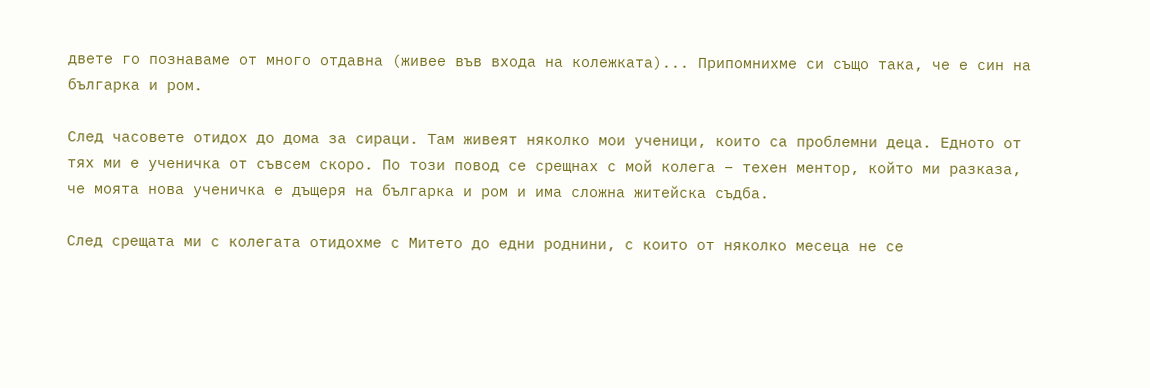двете го познаваме от много отдавна (живее във входа на колежката)... Припомнихме си също така, че е син на българка и ром.

След часовете отидох до дома за сираци. Там живеят няколко мои ученици, които са проблемни деца. Едното от тях ми е ученичка от съвсем скоро. По този повод се срещнах с мой колега – техен ментор, който ми разказа, че моята нова ученичка е дъщеря на българка и ром и има сложна житейска съдба.

След срещата ми с колегата отидохме с Митето до едни роднини, с които от няколко месеца не се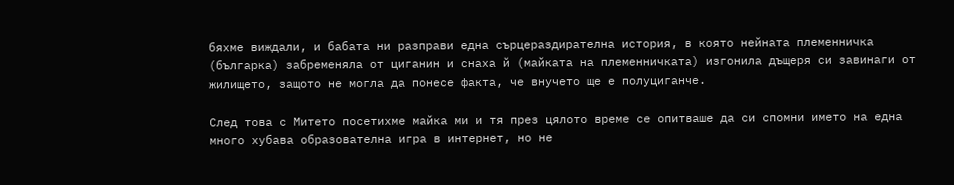бяхме виждали, и бабата ни разправи една сърцераздирателна история, в която нейната племенничка (българка) забременяла от циганин и снаха й (майката на племенничката) изгонила дъщеря си завинаги от жилището, защото не могла да понесе факта, че внучето ще е полуциганче.

След това с Митето посетихме майка ми и тя през цялото време се опитваше да си спомни името на една много хубава образователна игра в интернет, но не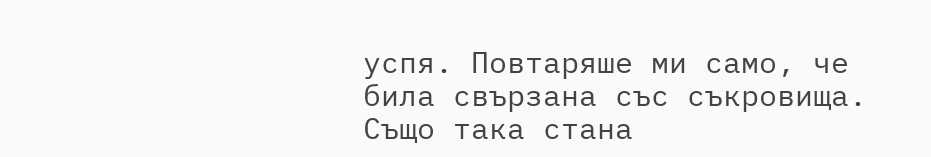успя. Повтаряше ми само, че била свързана със съкровища. Също така стана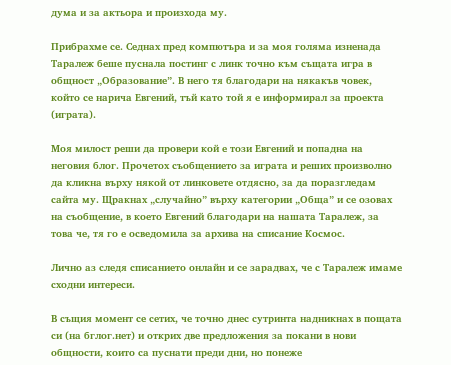дума и за актьора и произхода му.

Прибрахме се. Седнах пред компютъра и за моя голяма изненада Таралеж беше пуснала постинг с линк точно към същата игра в общност „Образование”. В него тя благодари на някакъв човек, който се нарича Евгений, тъй като той я е информирал за проекта (играта).

Моя милост реши да провери кой е този Евгений и попадна на неговия блог. Прочетох съобщението за играта и реших произволно да кликна върху някой от линковете отдясно, за да поразгледам сайта му. Щракнах „случайно” върху категории „Обща” и се озовах на съобщение, в което Евгений благодари на нашата Таралеж, за това че, тя го е осведомила за архива на списание Космос.

Лично аз следя списанието онлайн и се зарадвах, че с Таралеж имаме сходни интереси.

В същия момент се сетих, че точно днес сутринта надникнах в пощата си (на бглог.нет) и открих две предложения за покани в нови общности, които са пуснати преди дни, но понеже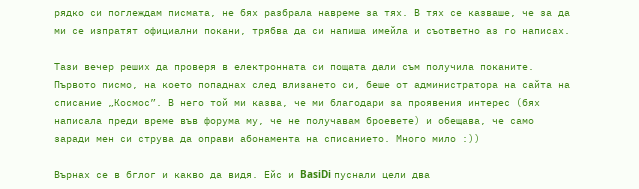рядко си поглеждам писмата, не бях разбрала навреме за тях. В тях се казваше, че за да ми се изпратят официални покани, трябва да си напиша имейла и съответно аз го написах.

Тази вечер реших да проверя в електронната си пощата дали съм получила поканите. Първото писмо, на което попаднах след влизането си, беше от администратора на сайта на списание „Космос”. В него той ми казва, че ми благодари за проявения интерес (бях написала преди време във форума му, че не получавам броевете) и обещава, че само заради мен си струва да оправи абонамента на списанието. Много мило :))

Върнах се в бглог и какво да видя. Ейс и BasiDi пуснали цели два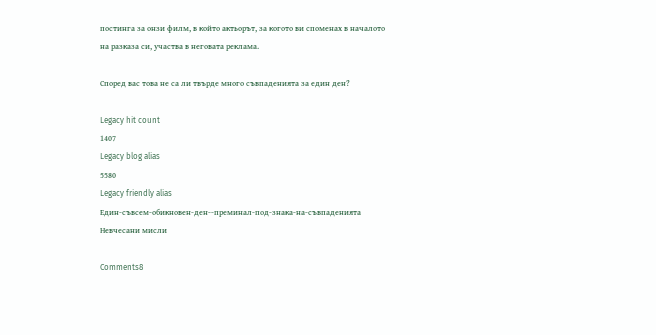постинга за онзи филм, в който актьорът, за когото ви споменах в началото на разказа си, участва в неговата реклама.

Според вас това не са ли твърде много съвпаденията за един ден?

Legacy hit count
1407
Legacy blog alias
5580
Legacy friendly alias
Един-съвсем-обикновен-ден--преминал-под-знака-на-съвпаденията
Невчесани мисли

Comments8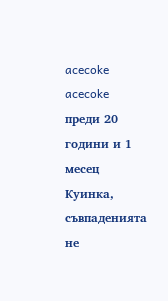acecoke
acecoke преди 20 години и 1 месец
Куинка, съвпаденията не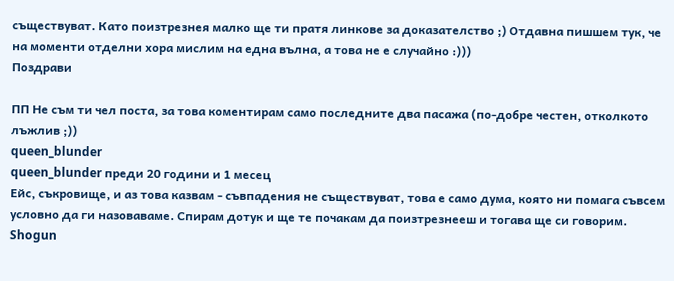съществуват. Като поизтрезнея малко ще ти пратя линкове за доказателство ;) Отдавна пишшем тук, че на моменти отделни хора мислим на една вълна, а това не е случайно :)))
Поздрави

ПП Не съм ти чел поста, за това коментирам само последните два пасажа (по-добре честен, отколкото лъжлив ;))
queen_blunder
queen_blunder преди 20 години и 1 месец
Ейс, съкровище, и аз това казвам - съвпадения не съществуват, това е само дума, която ни помага съвсем условно да ги назоваваме. Спирам дотук и ще те почакам да поизтрезнееш и тогава ще си говорим.
Shogun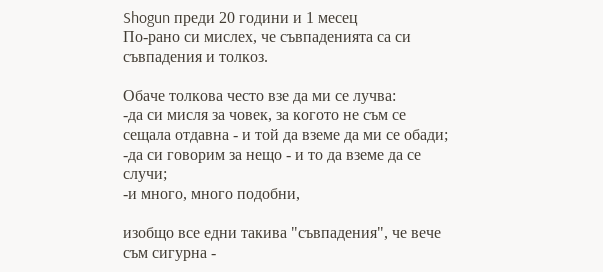Shogun преди 20 години и 1 месец
По-рано си мислех, че съвпаденията са си съвпадения и толкоз.

Обаче толкова често взе да ми се лучва:
-да си мисля за човек, за когото не съм се сещала отдавна - и той да вземе да ми се обади;
-да си говорим за нещо - и то да вземе да се случи;
-и много, много подобни,

изобщо все едни такива "съвпадения", че вече съм сигурна -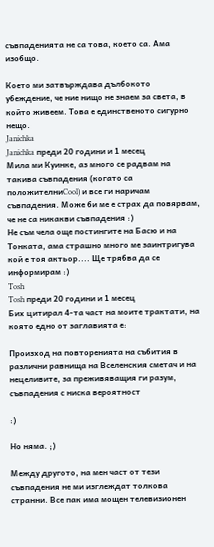съвпаденията не са това, което са. Ама изобщо.

Което ми затвърждава дълбокото убеждение, че ние нищо не знаем за света, в който живеем. Това е единственото сигурно нещо.
Janichka
Janichka преди 20 години и 1 месец
Мила ми Куинке, аз много се радвам на такива съвпадения (когато са положителниCool) и все ги наричам съвпадения. Може би ме е страх да повярвам, че не са никакви съвпадения :)
Не съм чела още постингите на Басю и на Тонката, ама страшно много ме заинтригува кой е тоя актьор.... Ще трябва да се информирам :)
Tosh
Tosh преди 20 години и 1 месец
Бих цитирал 4-та част на моите трактати, на която едно от заглавията е:

Произход на повторенията на събития в различни равнища на Вселенския сметач и на нецеливите, за преживяващия ги разум, съвпадения с ниска вероятност

:)

Но няма. ;)

Между другото, на мен част от тези съвпадения не ми изглеждат толкова странни. Все пак има мощен телевизионен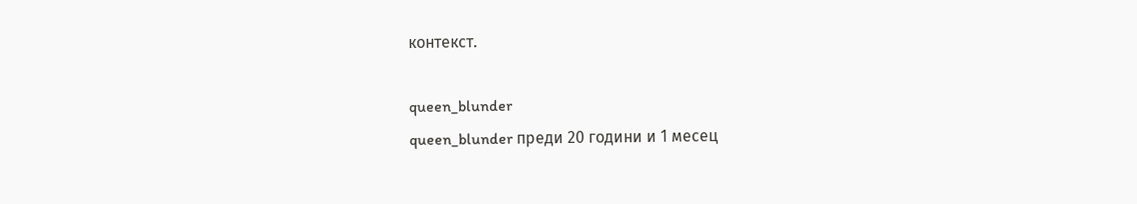контекст.

queen_blunder
queen_blunder преди 20 години и 1 месец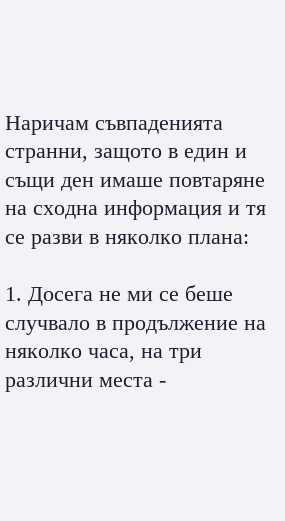Наричам съвпаденията странни, защото в един и същи ден имаше повтаряне на сходна информация и тя се разви в няколко плана:

1. Досега не ми се беше случвало в продължение на няколко часа, на три различни места -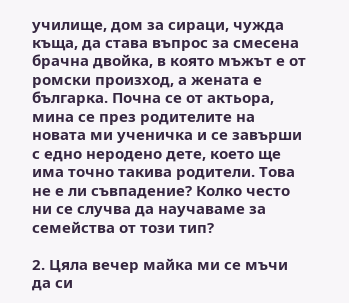училище, дом за сираци, чужда къща, да става въпрос за смесена брачна двойка, в която мъжът е от ромски произход, а жената е българка. Почна се от актьора, мина се през родителите на новата ми ученичка и се завърши с едно неродено дете, което ще има точно такива родители. Това не е ли съвпадение? Колко често ни се случва да научаваме за семейства от този тип?

2. Цяла вечер майка ми се мъчи да си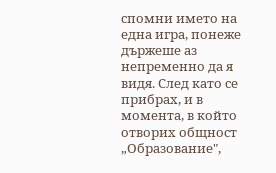спомни името на една игра, понеже държеше аз непременно да я видя. След като се прибрах, и в момента, в който отворих общност „Образование",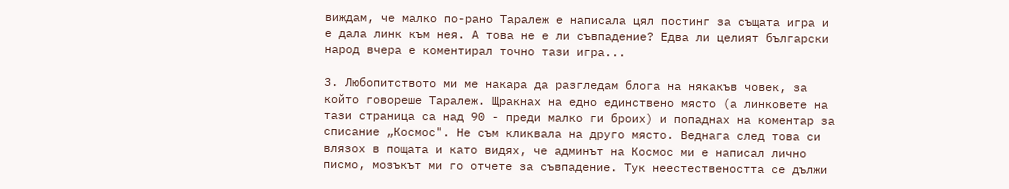виждам, че малко по-рано Таралеж е написала цял постинг за същата игра и е дала линк към нея. А това не е ли съвпадение? Едва ли целият български народ вчера е коментирал точно тази игра...

3. Любопитството ми ме накара да разгледам блога на някакъв човек, за който говореше Таралеж. Щракнах на едно единствено място (а линковете на тази страница са над 90 - преди малко ги броих) и попаднах на коментар за списание „Космос". Не съм кликвала на друго място. Веднага след това си влязох в пощата и като видях, че админът на Космос ми е написал лично писмо, мозъкът ми го отчете за съвпадение. Тук неестествеността се дължи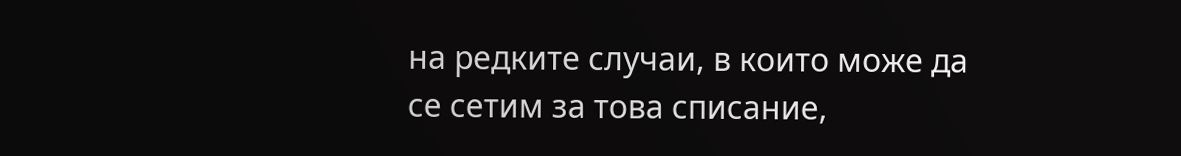на редките случаи, в които може да се сетим за това списание,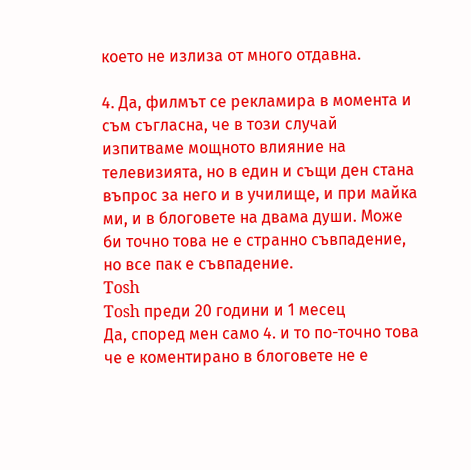което не излиза от много отдавна.

4. Да, филмът се рекламира в момента и съм съгласна, че в този случай изпитваме мощното влияние на телевизията, но в един и същи ден стана въпрос за него и в училище, и при майка ми, и в блоговете на двама души. Може би точно това не е странно съвпадение, но все пак е съвпадение.
Tosh
Tosh преди 20 години и 1 месец
Да, според мен само 4. и то по-точно това че е коментирано в блоговете не е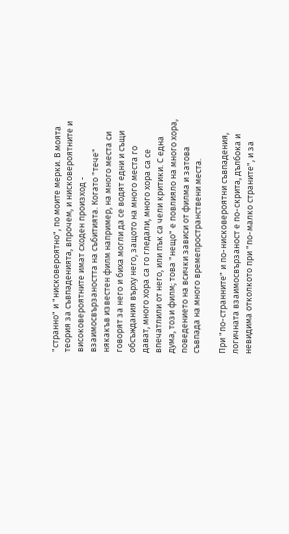"странно" и "нисковероятно", по моите мерки. В моята теория за съвпаденията, впрочем, и нисковероятните и високовероятните имат сходен произход - взаимосвързаността на събитията. Когато "тече" някакъв известен филм например, на много места си говорят за него и биха могли да се водят едни и същи обсъждания върху него, защото на много места го дават, много хора са го гледали, много хора са се впечатлили от него, или пък са чели критики. С една дума, този филм; това "нещо" е повлияло на много хора, поведението на всички зависи от филма и затова съвпада на много времепространствени места.

При "по-странните" и по-нисковероятни съвпадения, логичната взаимосвързаност е по-скрита, дълбока и невидима отколкото при "по-малко страните", и за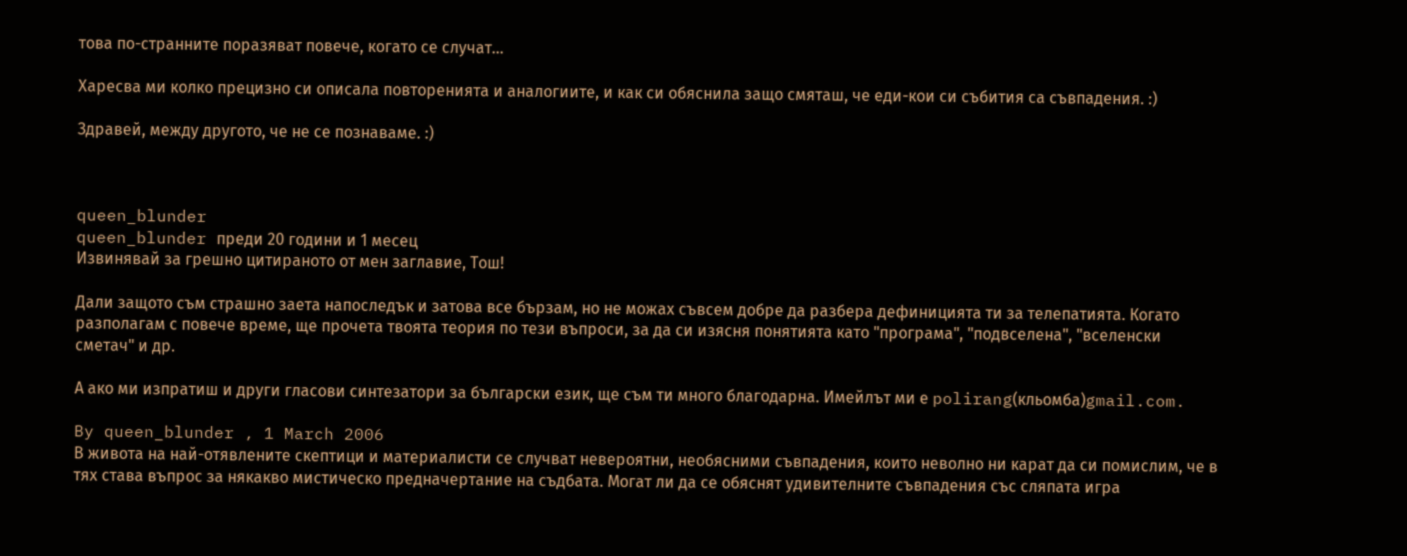това по-странните поразяват повече, когато се случат...

Харесва ми колко прецизно си описала повторенията и аналогиите, и как си обяснила защо смяташ, че еди-кои си събития са съвпадения. :)

Здравей, между другото, че не се познаваме. :)



queen_blunder
queen_blunder преди 20 години и 1 месец
Извинявай за грешно цитираното от мен заглавие, Тош!

Дали защото съм страшно заета напоследък и затова все бързам, но не можах съвсем добре да разбера дефиницията ти за телепатията. Когато разполагам с повече време, ще прочета твоята теория по тези въпроси, за да си изясня понятията като "програма", "подвселена", "вселенски сметач" и др.

А ако ми изпратиш и други гласови синтезатори за български език, ще съм ти много благодарна. Имейлът ми е polirang(кльомба)gmail.com.

By queen_blunder , 1 March 2006
В живота на най-отявлените скептици и материалисти се случват невероятни, необясними съвпадения, които неволно ни карат да си помислим, че в тях става въпрос за някакво мистическо предначертание на съдбата. Могат ли да се обяснят удивителните съвпадения със сляпата игра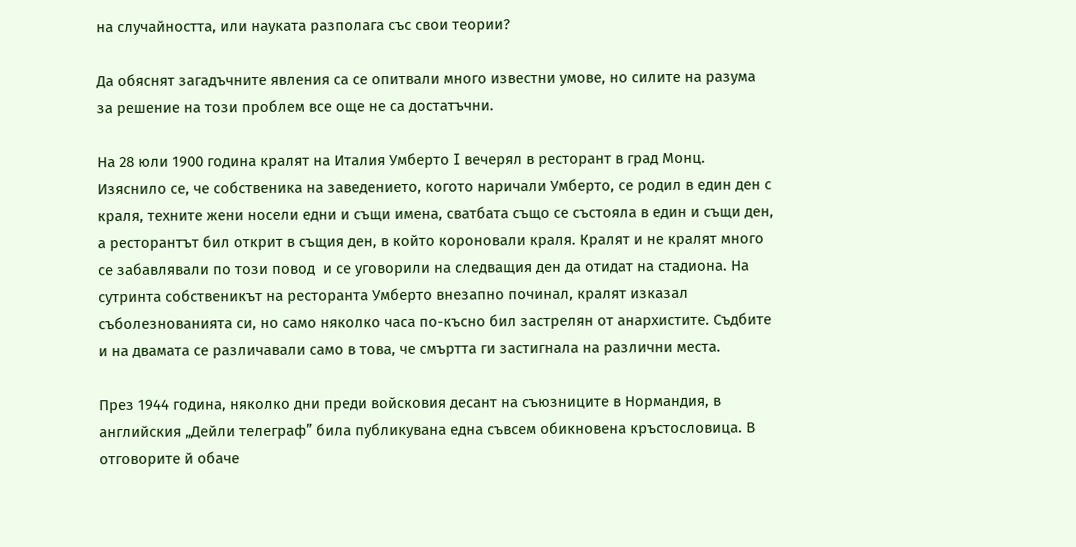на случайността, или науката разполага със свои теории?

Да обяснят загадъчните явления са се опитвали много известни умове, но силите на разума за решение на този проблем все още не са достатъчни.

На 28 юли 1900 година кралят на Италия Умберто I вечерял в ресторант в град Монц. Изяснило се, че собственика на заведението, когото наричали Умберто, се родил в един ден с краля, техните жени носели едни и същи имена, сватбата също се състояла в един и същи ден, а ресторантът бил открит в същия ден, в който короновали краля. Кралят и не кралят много се забавлявали по този повод  и се уговорили на следващия ден да отидат на стадиона. На сутринта собственикът на ресторанта Умберто внезапно починал, кралят изказал съболезнованията си, но само няколко часа по-късно бил застрелян от анархистите. Съдбите и на двамата се различавали само в това, че смъртта ги застигнала на различни места.

През 1944 година, няколко дни преди войсковия десант на съюзниците в Нормандия, в английския „Дейли телеграф” била публикувана една съвсем обикновена кръстословица. В отговорите й обаче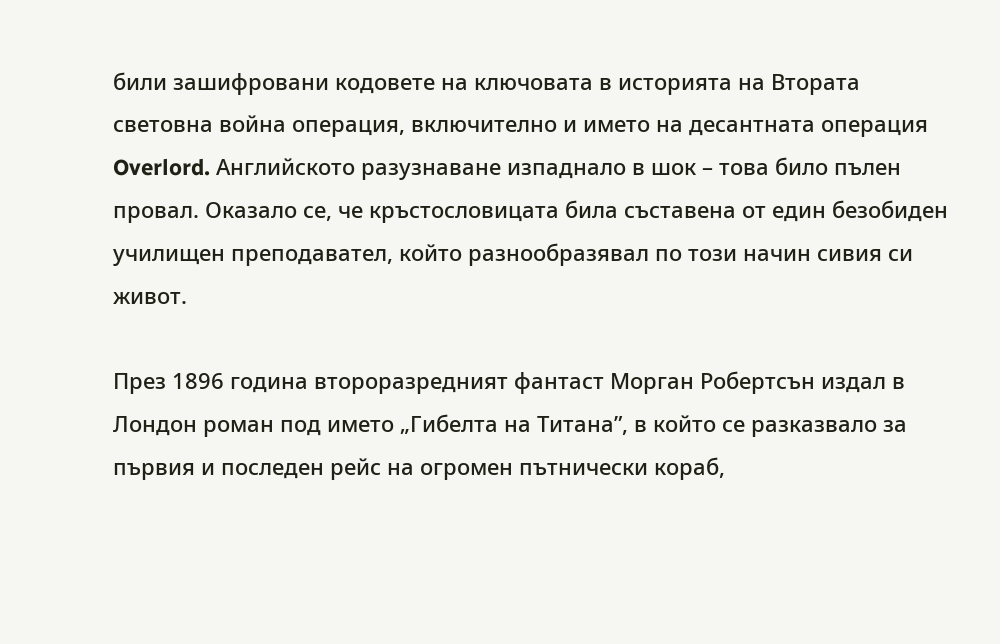били зашифровани кодовете на ключовата в историята на Втората световна война операция, включително и името на десантната операция Overlord. Английското разузнаване изпаднало в шок – това било пълен провал. Оказало се, че кръстословицата била съставена от един безобиден училищен преподавател, който разнообразявал по този начин сивия си живот.

През 1896 година второразредният фантаст Морган Робертсън издал в Лондон роман под името „Гибелта на Титана”, в който се разказвало за първия и последен рейс на огромен пътнически кораб,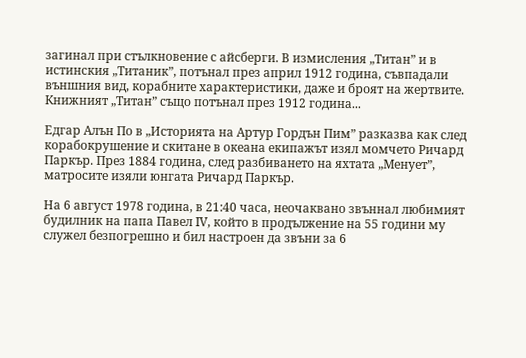загинал при стълкновение с айсберги. В измисления „Титан” и в истинския „Титаник”, потънал през април 1912 година, съвпадали външния вид, корабните характеристики, даже и броят на жертвите. Книжният „Титан” също потънал през 1912 година...

Едгар Алън По в „Историята на Артур Гордън Пим” разказва как след корабокрушение и скитане в океана екипажът изял момчето Ричард Паркър. През 1884 година, след разбиването на яхтата „Менует”, матросите изяли юнгата Ричард Паркър.

На 6 август 1978 година, в 21:40 часа, неочаквано звъннал любимият будилник на папа Павел IV, който в продължение на 55 години му служел безпогрешно и бил настроен да звъни за 6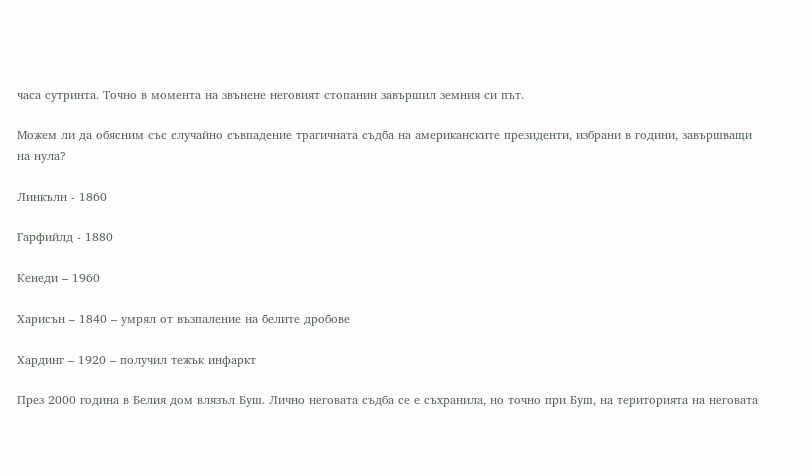часа сутринта. Точно в момента на звънене неговият стопанин завършил земния си път.

Можем ли да обясним със случайно съвпадение трагичната съдба на американските президенти, избрани в години, завършващи на нула?

Линкълн - 1860

Гарфийлд - 1880

Кенеди – 1960

Харисън – 1840 – умрял от възпаление на белите дробове

Хардинг – 1920 – получил тежък инфаркт

През 2000 година в Белия дом влязъл Буш. Лично неговата съдба се е съхранила, но точно при Буш, на територията на неговата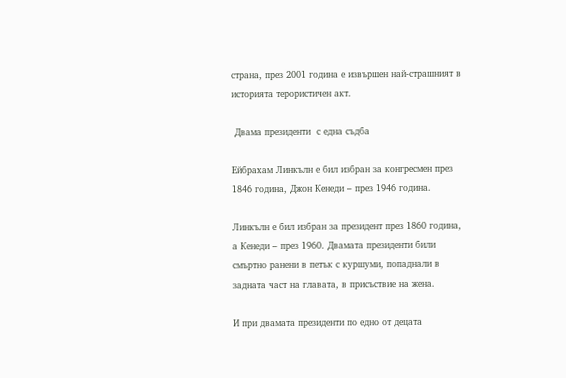страна, през 2001 година е извършен най-страшният в историята терористичен акт.

 Двама президенти  с една съдба

Ейбрахам Линкълн е бил избран за конгресмен през 1846 година, Джон Кенеди – през 1946 година.

Линкълн е бил избран за президент през 1860 година, а Кенеди – през 1960. Двамата президенти били смъртно ранени в петък с куршуми, попаднали в задната част на главата, в присъствие на жена.

И при двамата президенти по едно от децата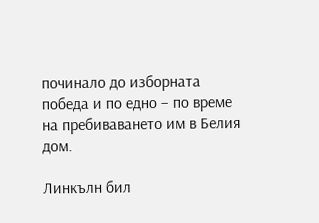починало до изборната победа и по едно – по време на пребиваването им в Белия дом.

Линкълн бил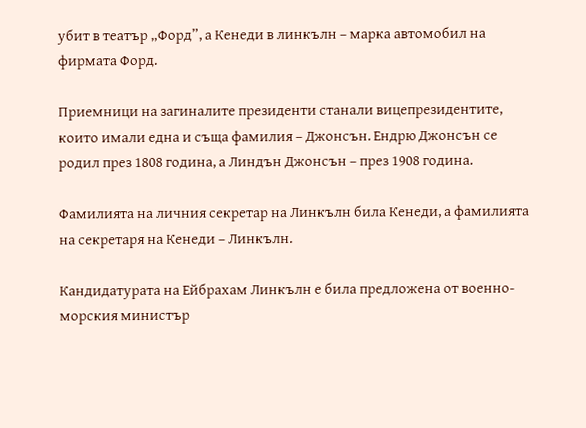убит в театър „Форд”, а Кенеди в линкълн – марка автомобил на фирмата Форд.

Приемници на загиналите президенти станали вицепрезидентите, които имали една и съща фамилия – Джонсън. Ендрю Джонсън се родил през 1808 година, а Линдън Джонсън – през 1908 година.

Фамилията на личния секретар на Линкълн била Кенеди, а фамилията на секретаря на Кенеди – Линкълн.

Кандидатурата на Ейбрахам Линкълн е била предложена от военно-морския министър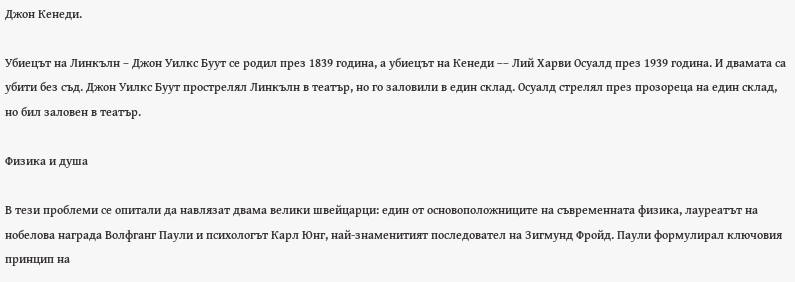Джон Кенеди.

Убиецът на Линкълн – Джон Уилкс Буут се родил през 1839 година, а убиецът на Кенеди –– Лий Харви Осуалд през 1939 година. И двамата са убити без съд. Джон Уилкс Буут прострелял Линкълн в театър, но го заловили в един склад. Осуалд стрелял през прозореца на един склад, но бил заловен в театър.

Физика и душа

В тези проблеми се опитали да навлязат двама велики швейцарци: един от основоположниците на съвременната физика, лауреатът на нобелова награда Волфганг Паули и психологът Карл Юнг, най-знаменитият последовател на Зигмунд Фройд. Паули формулирал ключовия принцип на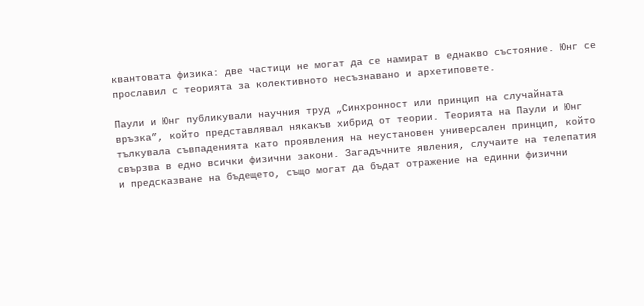квантовата физика: две частици не могат да се намират в еднакво състояние. Юнг се прославил с теорията за колективното несъзнавано и архетиповете.

Паули и Юнг публикували научния труд „Синхронност или принцип на случайната връзка”, който представлявал някакъв хибрид от теории. Теорията на Паули и Юнг тълкувала съвпаденията като проявления на неустановен универсален принцип, който свързва в едно всички физични закони. Загадъчните явления, случаите на телепатия и предсказване на бъдещето, също могат да бъдат отражение на единни физични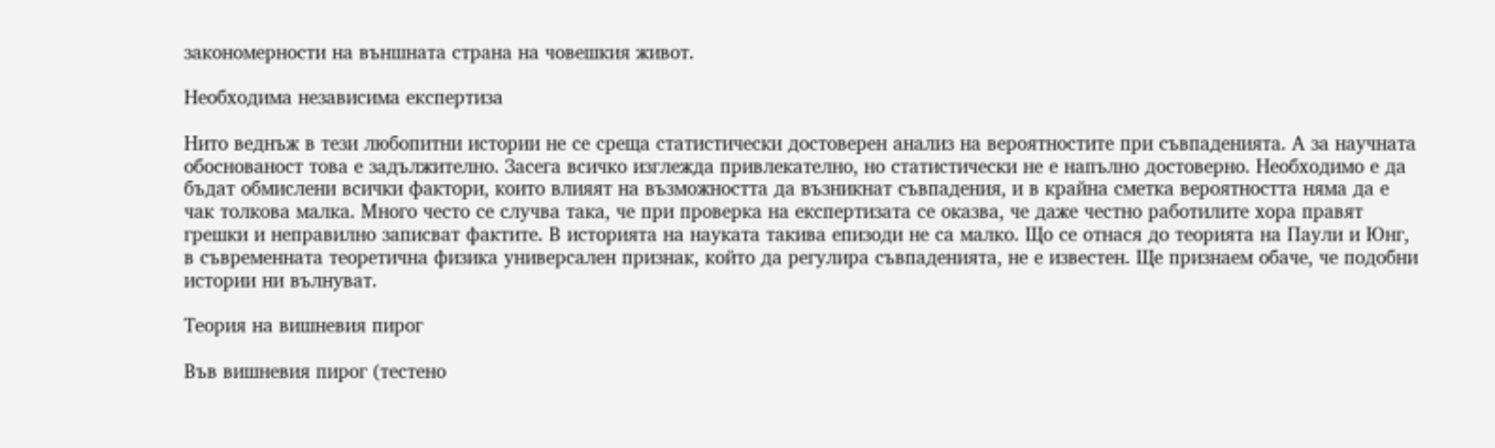закономерности на външната страна на човешкия живот.

Необходима независима експертиза

Нито веднъж в тези любопитни истории не се среща статистически достоверен анализ на вероятностите при съвпаденията. А за научната обоснованост това е задължително. Засега всичко изглежда привлекателно, но статистически не е напълно достоверно. Необходимо е да бъдат обмислени всички фактори, които влияят на възможността да възникнат съвпадения, и в крайна сметка вероятността няма да е чак толкова малка. Много често се случва така, че при проверка на експертизата се оказва, че даже честно работилите хора правят грешки и неправилно записват фактите. В историята на науката такива епизоди не са малко. Що се отнася до теорията на Паули и Юнг, в съвременната теоретична физика универсален признак, който да регулира съвпаденията, не е известен. Ще признаем обаче, че подобни истории ни вълнуват.

Теория на вишневия пирог

Във вишневия пирог (тестено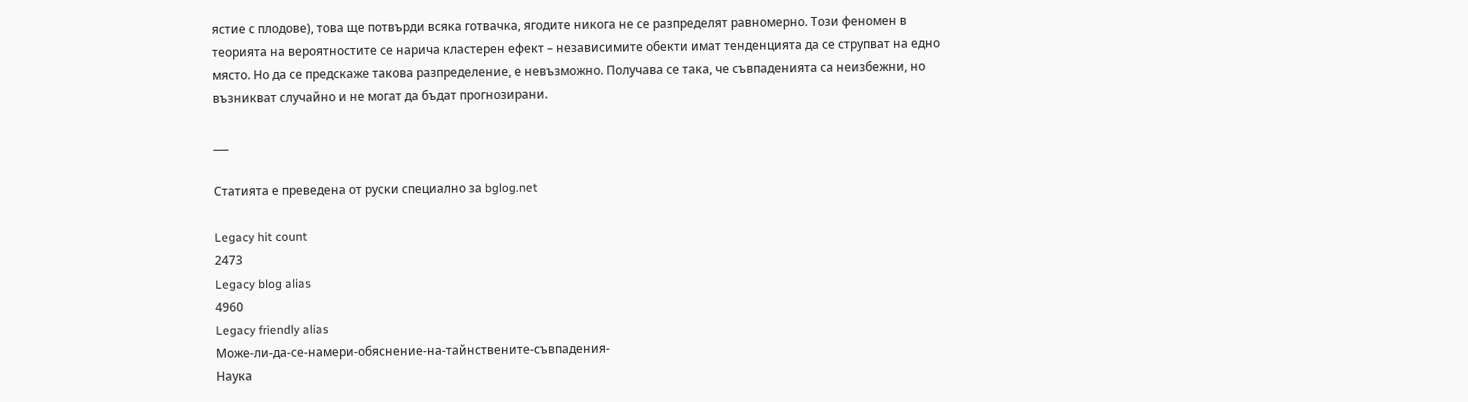ястие с плодове), това ще потвърди всяка готвачка, ягодите никога не се разпределят равномерно. Този феномен в теорията на вероятностите се нарича кластерен ефект – независимите обекти имат тенденцията да се струпват на едно място. Но да се предскаже такова разпределение, е невъзможно. Получава се така, че съвпаденията са неизбежни, но възникват случайно и не могат да бъдат прогнозирани.

___

Статията е преведена от руски специално за bglog.net

Legacy hit count
2473
Legacy blog alias
4960
Legacy friendly alias
Може-ли-да-се-намери-обяснение-на-тайнствените-съвпадения-
Наука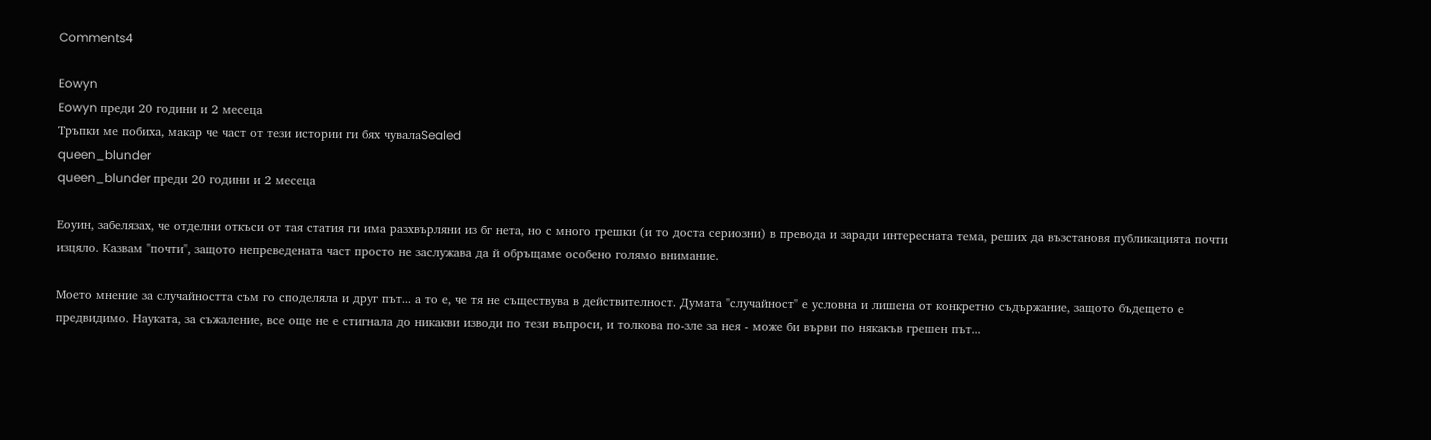Comments4

Eowyn
Eowyn преди 20 години и 2 месеца
Тръпки ме побиха, макар че част от тези истории ги бях чувалаSealed
queen_blunder
queen_blunder преди 20 години и 2 месеца

Еоуин, забелязах, че отделни откъси от тая статия ги има разхвърляни из бг нета, но с много грешки (и то доста сериозни) в превода и заради интересната тема, реших да възстановя публикацията почти изцяло. Казвам "почти", защото непреведената част просто не заслужава да й обръщаме особено голямо внимание.

Моето мнение за случайността съм го споделяла и друг път... а то е, че тя не съществува в действителност. Думата "случайност" е условна и лишена от конкретно съдържание, защото бъдещето е предвидимо. Науката, за съжаление, все още не е стигнала до никакви изводи по тези въпроси, и толкова по-зле за нея - може би върви по някакъв грешен път...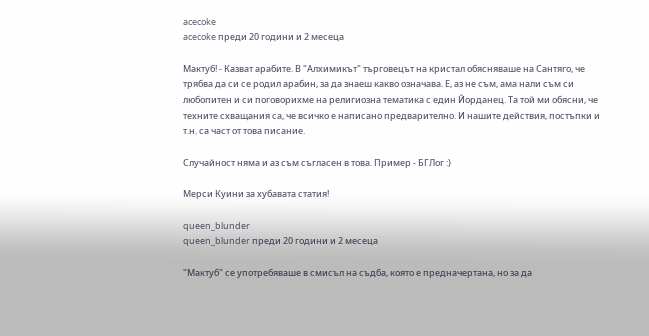acecoke
acecoke преди 20 години и 2 месеца

Мактуб! - Казват арабите. В "Алхимикът" търговецът на кристал обясняваше на Сантяго, че трябва да си се родил арабин, за да знаеш какво означава. Е, аз не съм, ама нали съм си любопитен и си поговорихме на религиозна тематика с един Йорданец. Та той ми обясни, че техните схващания са, че всичко е написано предварително. И нашите действия, постъпки и т.н. са част от това писание.

Случайност няма и аз съм съгласен в това. Пример - БГЛог :)

Мерси Куини за хубавата статия!

queen_blunder
queen_blunder преди 20 години и 2 месеца

"Мактуб" се употребяваше в смисъл на съдба, която е предначертана, но за да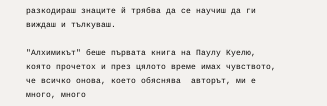разкодираш знаците й трябва да се научиш да ги виждаш и тълкуваш.

"Алхимикът" беше първата книга на Паулу Куелю, която прочетох и през цялото време имах чувството, че всичко онова, което обяснява  авторът, ми е много, много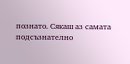познато. Сякаш аз самата подсъзнателно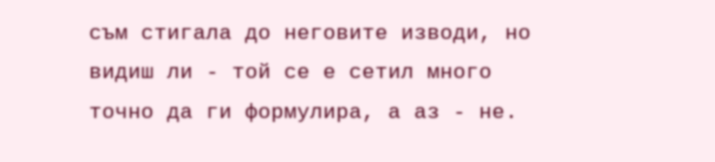съм стигала до неговите изводи, но видиш ли - той се е сетил много точно да ги формулира, а аз - не.